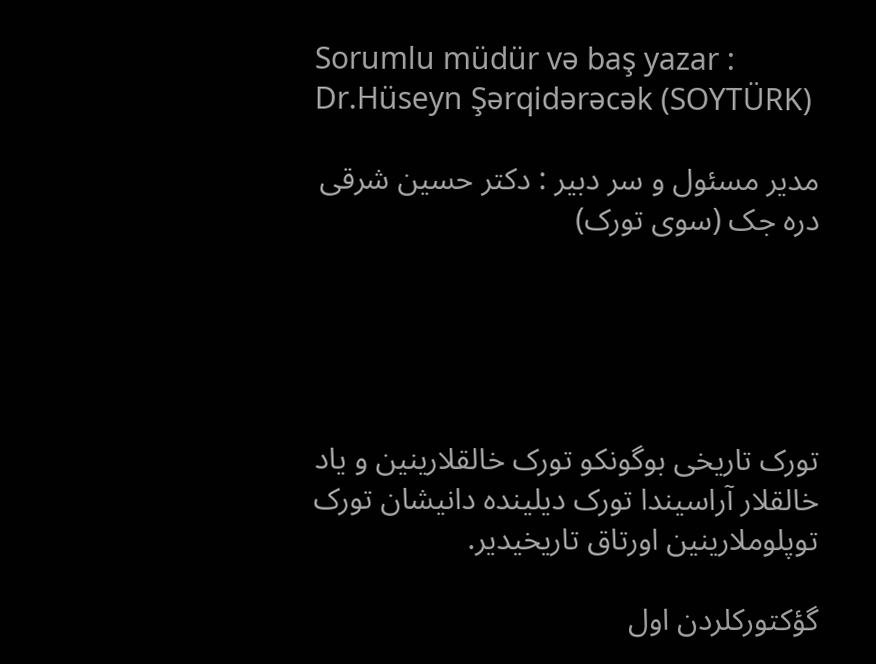Sorumlu müdür və baş yazar : Dr.Hüseyn Şərqidərəcək (SOYTÜRK)

مدیر مسئول و سر دبیر : دکتر حسین شرقی دره جک (سوی تورک)





تورک تاریخی بوگونکو تورک خالقلارینین و یاد خالقلار آراسیندا تورک دیلینده دانیشان تورک توپلوملارینین اورتاق تاریخیدیر.

گؤکتورکلردن اول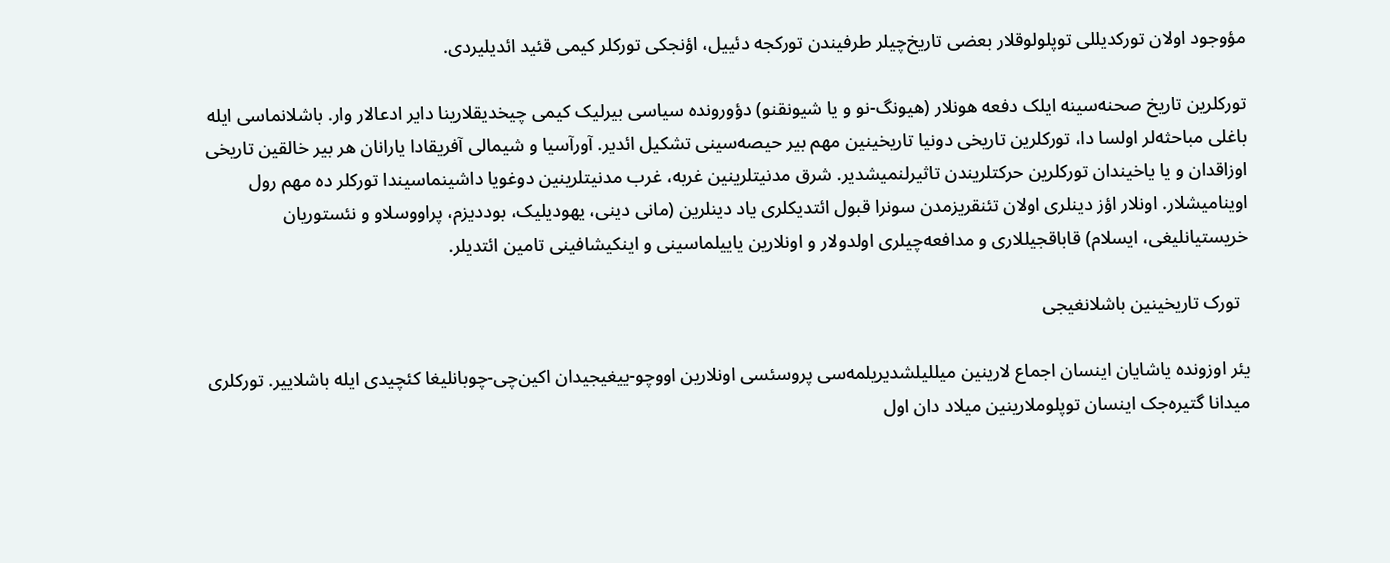مؤوجود اولان تورکدیللی توپلولوقلار بعضی تاریخ‌چیلر طرفیندن تورکجه دئییل، اؤنجکی تورکلر کیمی قئید ائدیلیردی.

تورکلرین تاریخ صحنه‌سینه ایلک دفعه هونلار (هیونگ-نو و یا شیونقنو) دؤورونده سیاسی بیرلیک کیمی چیخدیقلارینا دایر ادعالار وار. باشلانماسی ایله باغلی مباحثه‌لر اولسا دا، تورکلرین تاریخی دونیا تاریخینین مهم بیر حیصه‌سینی تشکیل ائدیر. آورآسیا و شیمالی آفریقادا یارانان هر بیر خالقین تاریخی اوزاقدان و یا یاخیندان تورکلرین حرکتلریندن تاثیرلنمیشدیر. شرق مدنیتلرینین غربه، غرب مدنیتلرینین دوغویا داشینماسیندا تورکلر ده مهم رول اوینامیشلار. اونلار اؤز دینلری اولان تئنقریزمدن سونرا قبول ائتدیکلری یاد دینلرین (مانی دینی، یهودیلیک، بوددیزم، پراووسلاو و نئستوریان خریستیانلیغی، ایسلام) قاباقجیللاری و مدافعه‌چیلری اولدولار و اونلارین یاییلماسینی و اینکیشافینی تامین ائتدیلر.

  تورک تاریخینین باشلانغیجی

یئر اوزونده یاشایان اینسان اجماع لارینین میللیلشدیریلمه‌سی پروسئسی اونلارین اووچو-ییغیجیدان اکین‌چی-چوبانلیغا کئچیدی ایله باشلاییر. تورکلری میدانا گتیره‌جک اینسان توپلوملارینین میلاد دان اول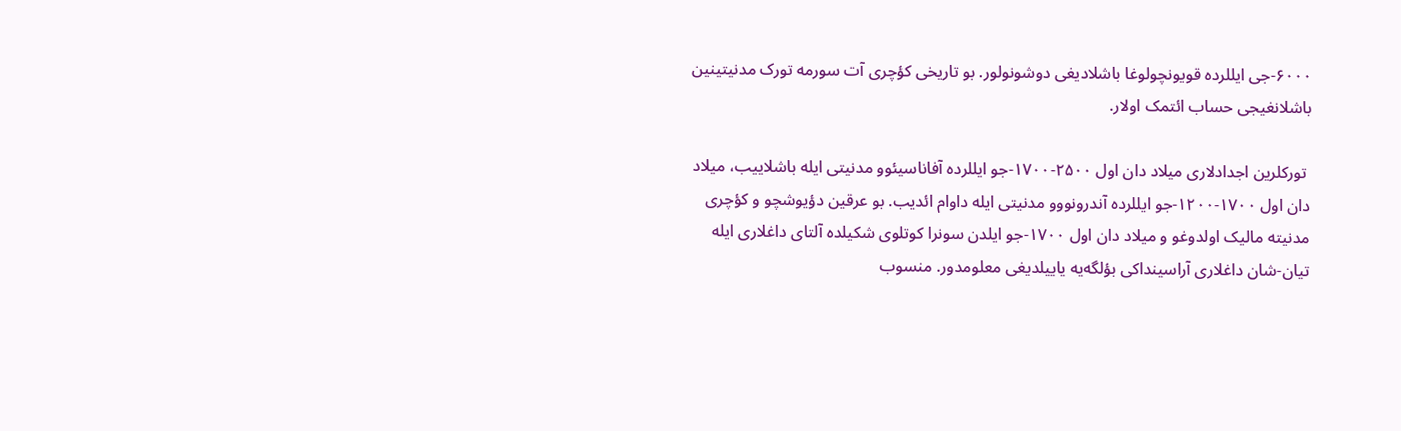۶۰۰۰-جی ایللرده قویونچولوغا باشلادیغی دوشونولور. بو تاریخی کؤچری آت سورمه تورک مدنیتینین باشلانغیجی حساب ائتمک اولار.

 تورکلرین اجدادلاری میلاد دان اول ۲۵۰۰-۱۷۰۰-جو ایللرده آفاناسیئوو مدنیتی ایله باشلاییب، میلاد دان اول ۱۷۰۰-۱۲۰۰-جو ایللرده آندرونووو مدنیتی ایله داوام ائدیب. بو عرقین دؤیوشچو و کؤچری مدنیته مالیک اولدوغو و میلاد دان اول ۱۷۰۰-جو ایلدن سونرا کوتلوی شکیلده آلتای داغلاری ایله تیان-شان داغلاری آراسینداکی بؤلگه‌یه یاییلدیغی معلومدور. منسوب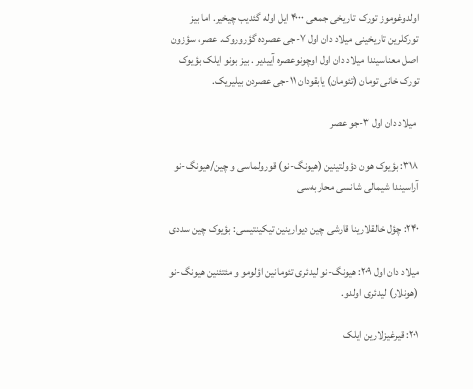اولدوغوموز تورک  تاریخی جمعی ۴۰۰۰ ایل اوله گئدیب چیخیر. اما بیز تورکلرین تاریخینی میلاد دان اول ۷-جی عصرده گؤروروک. عصر، سؤزون اصل معناسیندا میلاد دان اول اوچونوعصره آییدیر . بیز بونو ایلک بؤیوک تورک خانی تومان (تئومان) یابقودان ۱۱-جی عصردن بیلیریک.

 میلاد دان اول ۳-جو عصر

۳۱۸: بؤیوک هون دؤولتینین (هیونگ-نو) قورولماسی و چین/هیونگ-نو آراسیندا شیمالی شانسی محاربه‌سی

۲۴۰: چؤل خالقلارینا قارشی چین دیوارینین تیکینتیسی: بؤیوک چین سددی

میلاد دان اول ۲۰۹: هیونگ-نو لیدئری تئومانین اؤلومو و مئتئنین هیونگ-نو (هونلار) لیدئری اولدو.

۲۰۱: قیرغیزلارین ایلک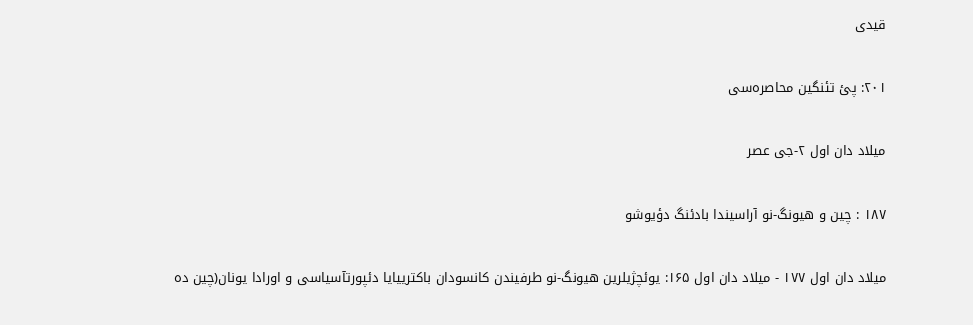قیدی

۲۰۱: پئ تئنگین محاصره‌سی

میلاد دان اول ۲-جی عصر

۱۸۷ : چین و هیونگ-نو آراسیندا بادئنگ دؤیوشو

میلاد دان اول ۱۷۷ - میلاد دان اول ۱۶۵: یوئچژیلرین هیونگ-نو طرفیندن کانسودان باکترییایا دئپورتآسیاسی و اورادا یونان(چین ده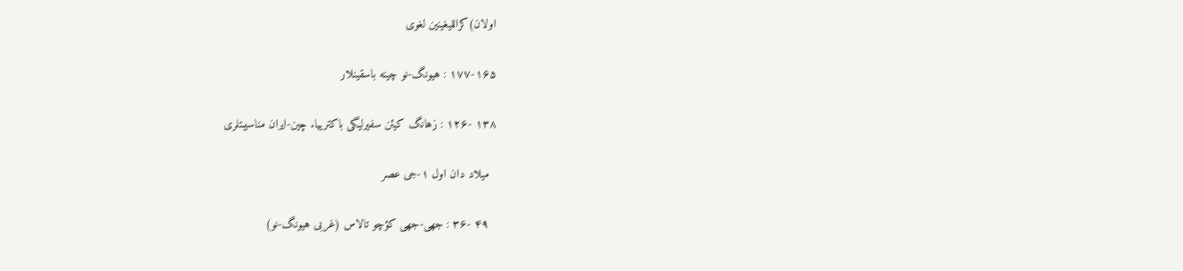اولان)کراللیغینین لغوی

۱۷۷-۱۶۵ : هیونگ-نو چینه باسقینلار

۱۳۸ -۱۲۶ : زهانگ کیئن سفیرلیگی باکترییا. چین-ایران مناسیبتلری

  میلاد دان اول ۱-جی عصر

  ۴۹ -۳۶ : جهی-جهی کؤچو تالاس (غربی هیونگ-نو)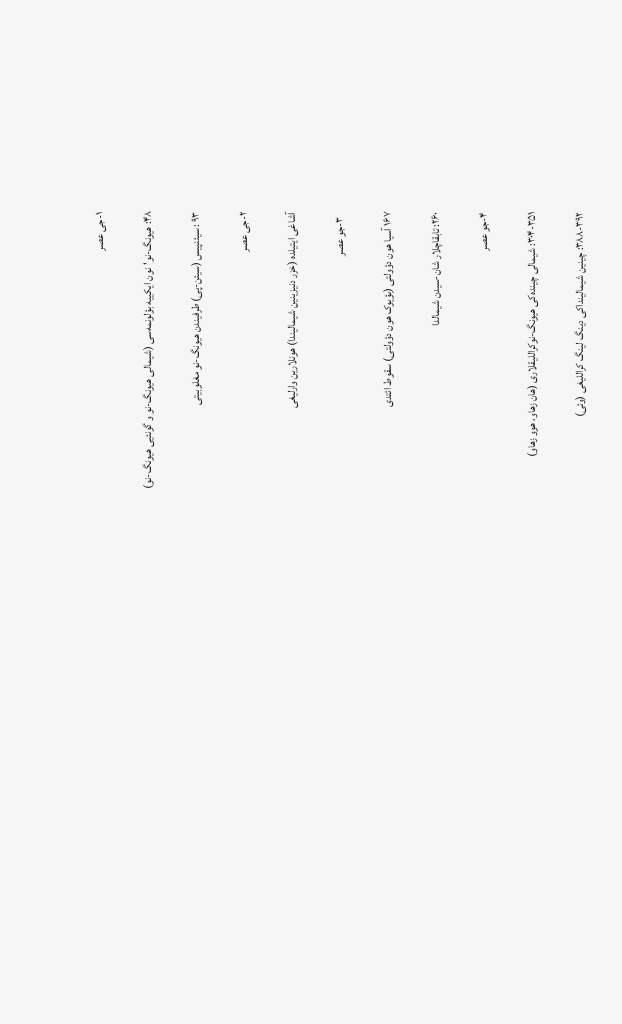۱-جی عصر

۴۸: هیونگ-نو'نون ایکییه بؤلونمه‌سی (شیمالی هیونگ-نو و گونئیی هیونگ-نو)

۹۳ : سیئنپیس (سیئن-پی) طرفیندن هیونگ-نو مغلوبیتی

۲-جی عصر

آشاغی ایتیلده (خزر دنیزینین شیمالیندا) هونلارین وارلیغی

  ۳-جو عصر

۱۶۷ آسیا هون دؤولتی (بؤیوک هون دؤولتی) سقوط ائتدی

۲۶۰: تابقاچلار شان-سیدن شیمالدا

۴-جو عصر

۳۰۴-۳۵۱: شیمالی چینده‌کی هیونگ-نوکراللیقلاری (هان زهاو، هوو زهاو)

۳۸۸-۳۹۲: چینین شیمالینداکی دینگ لینگ کراللیغی (وئی)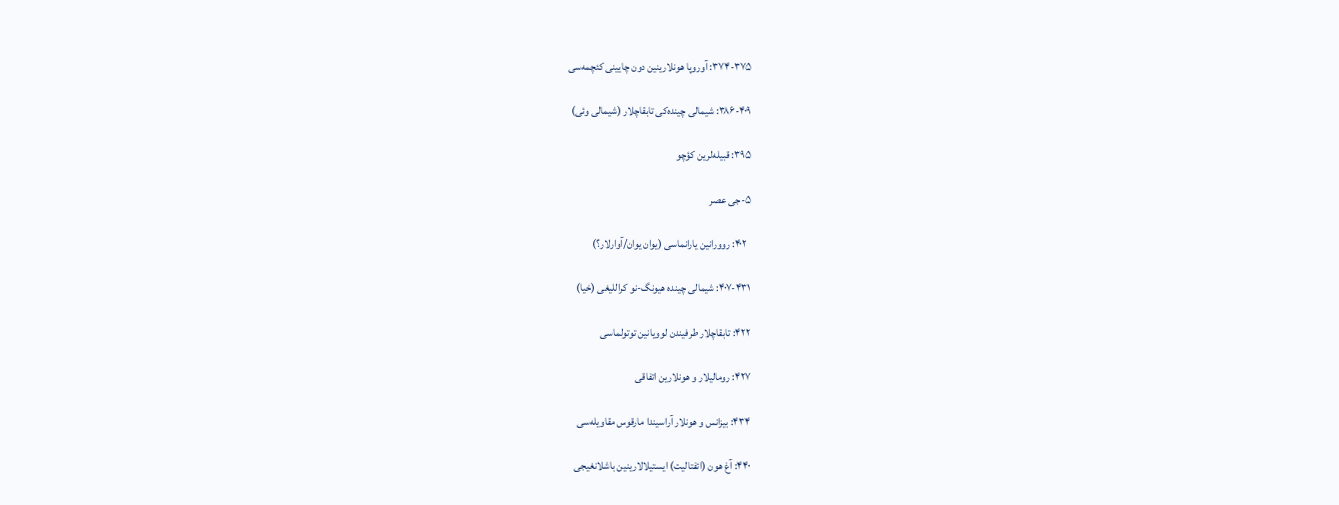۳۷۴-۳۷۵: آوروپا هونلارینین دون چایینی کئچمه‌سی

۳۸۶-۴۰۹: شیمالی چینده‌کی تابقاچلار (شیمالی وئی)

۳۹۵: قبیله‌لرین کؤچو

۵-جی عصر

  ۴۰۲: روورانین یارانماسی (یوان یوان/آوارلار؟)

۴۰۷-۴۳۱: شیمالی چینده هیونگ-نو کراللیغی (خیا)

۴۲۲: تابقاچلار طرفیندن لوویانین توتولماسی

۴۲۷: رومالیلار و هونلارین اتفاقی

۴۳۴: بیزانس و هونلار آراسیندا مارقوس مقاویله‌سی

۴۴۰: آغ هون (ائفتالیت) ایستیلالارینین باشلانغیجی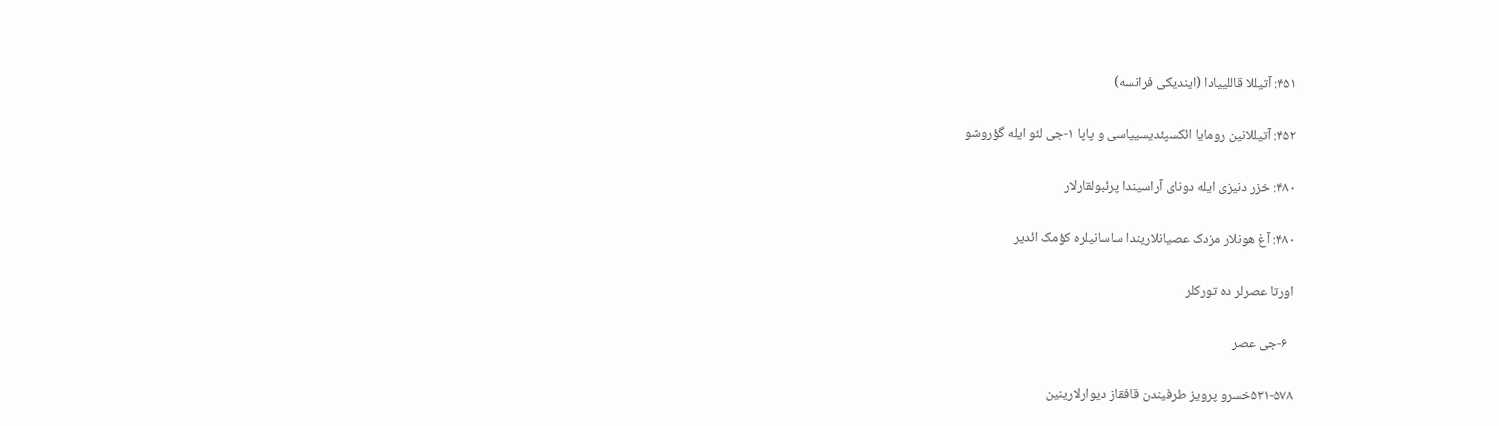۴۵۱: آتیللا قاللییادا (ایندیکی فرانسه)

۴۵۲: آتیللانین رومایا ائکسپئدیسییاسی و پاپا ۱-جی لئو ایله گؤروشو

۴۸۰: خزر دنیزی ایله دونای آراسیندا پرئبولقارلار

۴۸۰: آغ هونلار مزدک عصیانلاریندا ساسانیلره کؤمک ائدیر

اورتا عصرلر ده تورکلر

  ۶-جی عصر

۵۳۱-۵۷۸خسرو پرویز طرفیندن قافقاز دیوارلارینین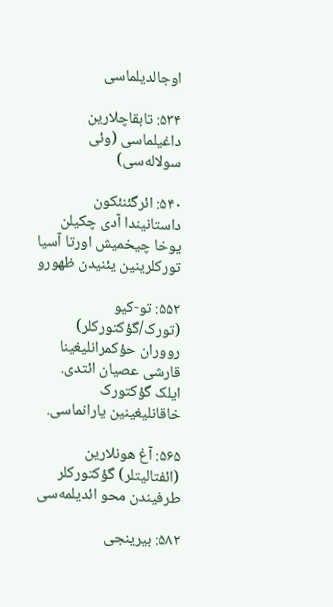اوجالدیلماسی

۵۳۴: تابقاچلارین داغیلماسی (وئی سولاله‌سی)

۵۴۰: ائرگئنئکون داستانیندا آدی چکیلن یوخا چیخمیش اورتا آسیا تورکلرینین یئنیدن ظهورو

۵۵۲: تو-کیو (تورک/گؤکتورکلر) رووران حؤکمرانلیغینا قارشی عصیان ائتدی. ایلک گؤکتورک خاقانلیغینین یارانماسی.

۵۶۵: آغ هونلارین (ائفتالیتلر) گؤکتورکلر طرفیندن محو ائدیلمه‌سی

۵۸۲: بیرینجی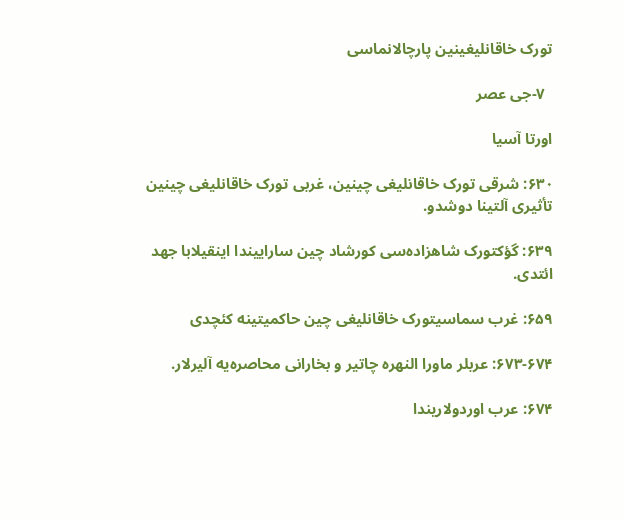تورک خاقانلیغینین پارچالانماسی

  ۷-جی عصر

اورتا آسیا

۶۳۰: شرقی تورک خاقانلیغی چینین، غربی تورک خاقانلیغی چینین تأثیری آلتینا دوشدو.

۶۳۹: گؤکتورک شاهزاده‌سی کورشاد چین ساراییندا اینقیلابا جهد ائتدی.

۶۵۹: غرب سماسیتورک خاقانلیغی چین حاکمیتینه کئچدی

۶۷۳-۶۷۴: عربلر ماورا النهره چاتیر و بخارانی محاصره‌یه آلیرلار.

۶۷۴: عرب اوردولاریندا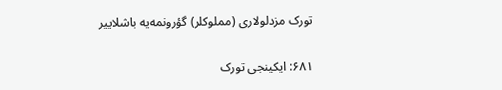تورک مزدلولاری (مملوکلر) گؤرونمه‌یه باشلاییر

۶۸۱: ایکینجی تورک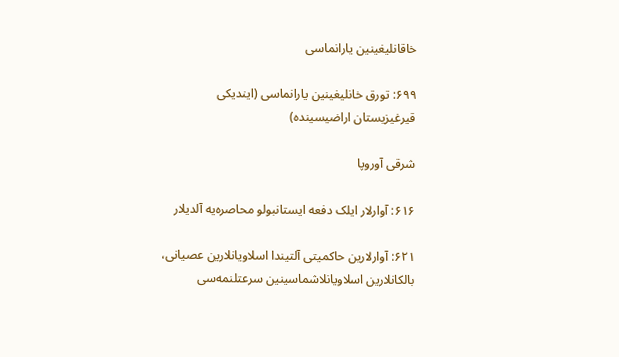خاقانلیغینین یارانماسی

۶۹۹: تورق خانلیغینین یارانماسی (ایندیکی قیرغیزیستان اراضیسینده)

شرقی آوروپا

۶۱۶: آوارلار ایلک دفعه ایستانبولو محاصره‌یه آلدیلار

۶۲۱: آوارلارین حاکمیتی آلتیندا اسلاویانلارین عصیانی، بالکانلارین اسلاویانلاشماسینین سرعتلنمه‌سی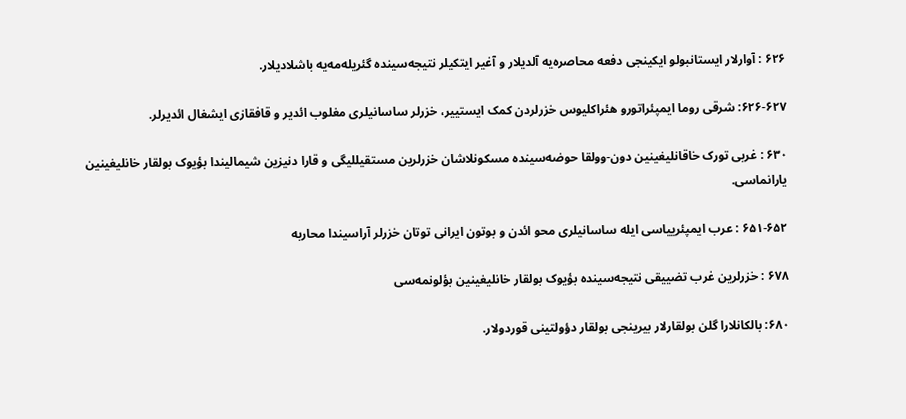۶۲۶ : آوارلار ایستانبولو ایکینجی دفعه محاصره‌یه آلدیلار و آغیر ایتکیلر نتیجه‌سینده گئریله‌مه‌یه باشلادیلار.

۶۲۶-۶۲۷: شرقی روما ایمپئراتورو هئراکلیوس خزرلردن کمک ایستییر، خزرلر ساسانیلری مغلوب ائدیر و قافقازی ایشغال ائدیرلر.

۶۳۰ : غربی تورک خاقانلیغینین دون-وولقا حوضه‌سینده مسکونلاشان خزرلرین مستقیللیگی و قارا دنیزین شیمالیندا بؤیوک بولقار خانلیغینین یارانماسی.

۶۵۱-۶۵۲ : عرب ایمپئرییاسی ایله ساسانیلری محو ائد‌ن و بوتون ایرانی توتان خزرلر آراسیندا محاربه

۶۷۸ : خزرلرین غرب تضییقی نتیجه‌سینده بؤیوک بولقار خانلیغینین بؤلونمه‌سی

۶۸۰: بالکانلارا گلن بولقارلار بیرینجی بولقار دؤولتینی قوردولار.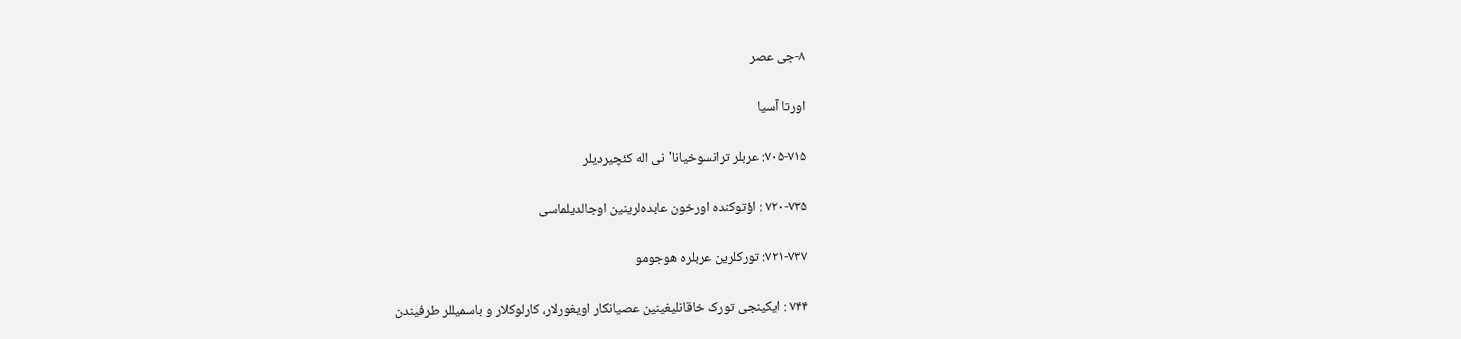۸-جی عصر

اورتا آسیا

۷۰۵-۷۱۵: عربلر ترانسوخیانا'نی اله کئچیردیلر

۷۲۰-۷۳۵ : اؤتوکنده اورخون عابده‌لرینین اوجالدیلماسی

۷۲۱-۷۳۷: تورکلرین عربلره هوجومو

۷۴۴ : ایکینجی تورک خاقانلیغینین عصیانکار اویغورلار، کارلوکلار و باسمیللر طرفیندن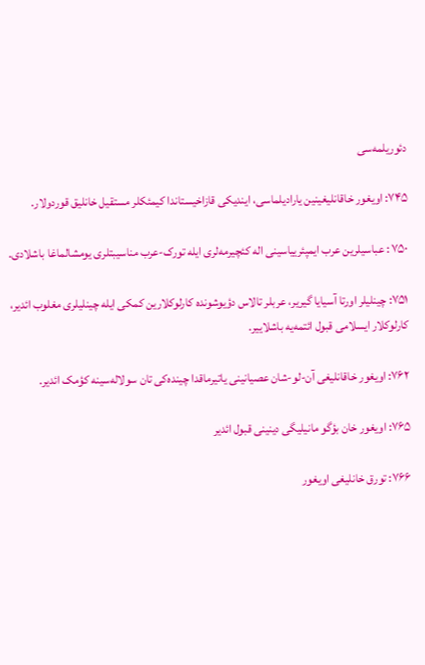دئوریلمه‌سی

۷۴۵: اویغور خاقانلیغینین یارادیلماسی، ایندیکی قازاخیستاندا کیمئکلر مستقیل خانلیق قوردولار.

۷۵۰ : عباسیلرین عرب ایمپئرییاسینی اله کئچیرمه‌لری ایله تورک-عرب مناسیبتلری یومشالماغا باشلادی.

۷۵۱: چینلیلر اورتا آسیایا گیریر، عربلر تالاس دؤیوشونده کارلوکلارین کمکی ایله چینلیلری مغلوب ائدیر، کارلوکلار ایسلامی قبول ائتمه‌یه باشلاییر.

۷۶۲: اویغور خاقانلیغی آن-لو-شان عصیانینی یاتیرماقدا چینده‌کی تان سولاله‌سینه کؤمک ائدیر.

۷۶۵: اویغور خان بؤگو مانیلیگی دینینی قبول ائدیر

۷۶۶: تورق خانلیغی اویغور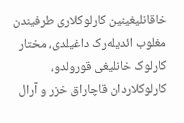خاقانلیغینین کارلوکلاری طرفیندن مغلوب ائدیله‌رک داغیلدی، مختار کارلوک خانلیغی قورولدو، کارلوکلاردان قاچاراق خزر و آرال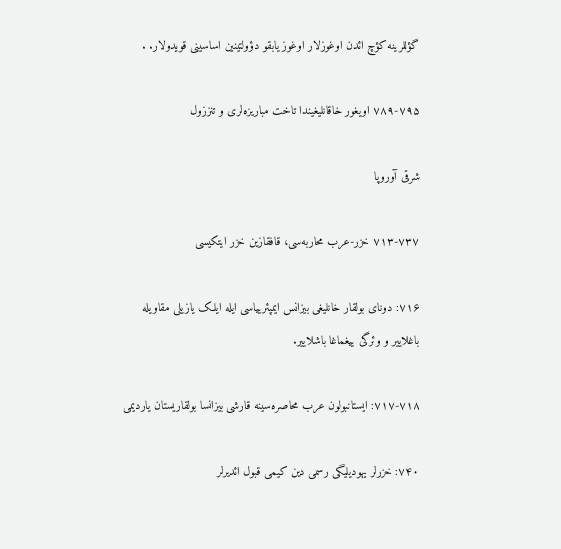گؤللرینه کؤچ ائد‌ن اوغوزلار اوغوز یابقو دؤولتینین اساسینی قویدولار. .

۷۸۹-۷۹۵ اویغور خاقانلیغیندا تاخت مباریزه‌لری و تنززول

شرقی آوروپا

۷۱۳-۷۳۷ خزر-عرب محاربه‌سی، قافقازین خزر ایتکیسی

۷۱۶: دونای بولقار خانلیغی بیزانس ایمپئرییاسی ایله ایلک یازیلی مقاویله باغلاییر و وئرگی ییغماغا باشلاییر.

۷۱۷-۷۱۸: ایستانبولون عرب محاصره‌سینه قارشی بیزانسا بولقاریستان یاردیمی

۷۴۰: خزرلر یهودیلیگی رسمی دین کیمی قبول ائدیرلر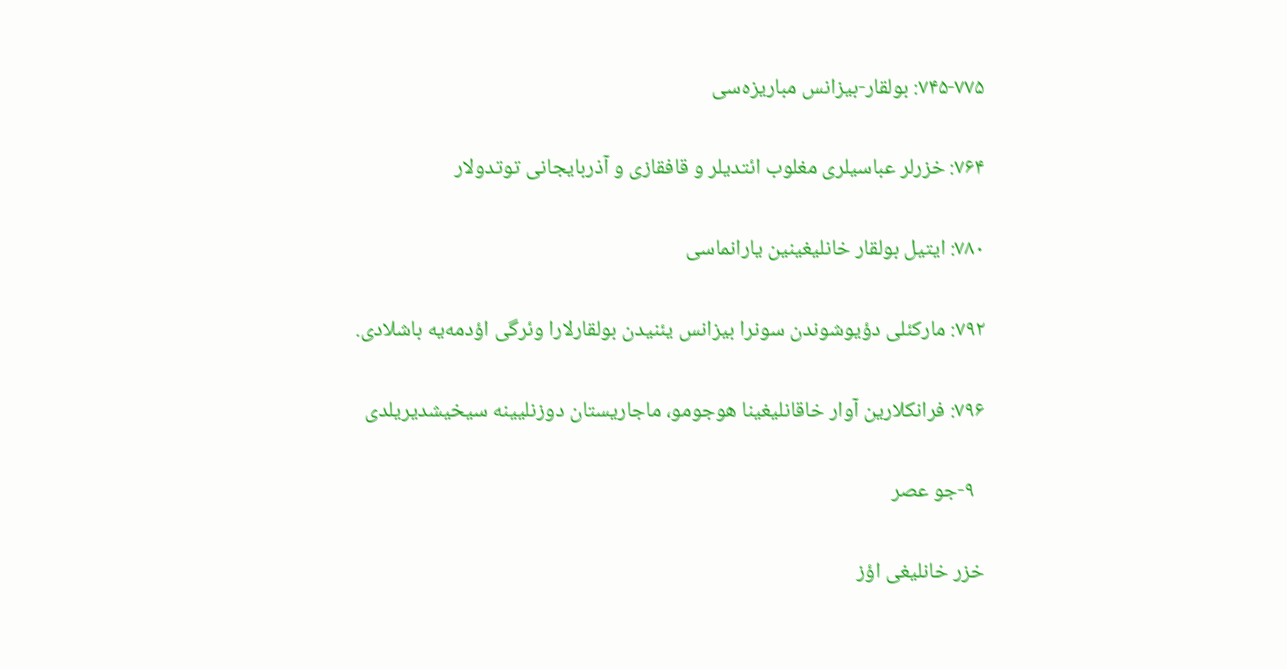۷۴۵-۷۷۵: بولقار-بیزانس مباریزه‌سی

۷۶۴: خزرلر عباسیلری مغلوب ائتدیلر و قافقازی و آذربایجانی توتدولار

۷۸۰: ایتیل بولقار خانلیغینین یارانماسی

۷۹۲: مارکئلی دؤیوشوندن سونرا بیزانس یئنیدن بولقارلارا وئرگی اؤد‌مه‌یه باشلادی.

۷۹۶: فرانکلارین آوار خاقانلیغینا هوجومو، ماجاریستان دوزنلیینه سیخیشدیریلدی

  ۹-جو عصر

خزر خانلیغی اؤز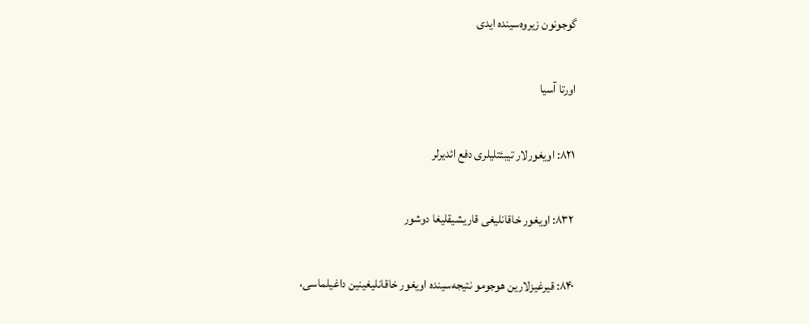گوجونون زیروه‌سینده ایدی

اورتا آسیا

۸۲۱: اویغورلار تیبئتلیلری دفع ائدیرلر

۸۳۲: اویغور خاقانلیغی قاریشیقلیغا دوشور

۸۴۰: قیرغیزلارین هوجومو نتیجه‌سینده اویغور خاقانلیغینین داغیلماسی،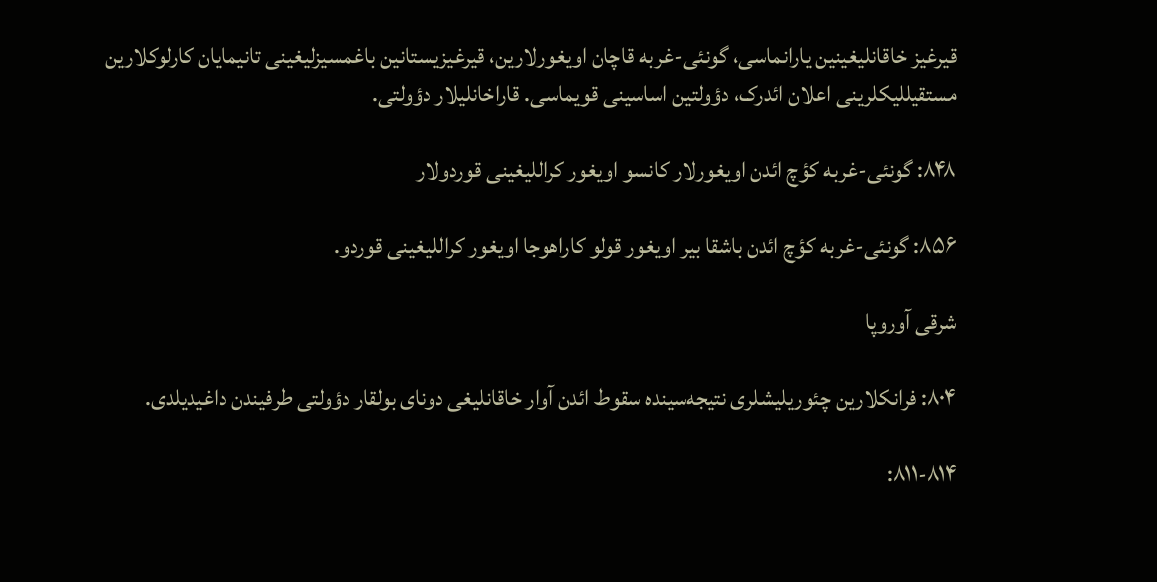قیرغیز خاقانلیغینین یارانماسی، گونئی-غربه قاچان اویغورلارین، قیرغیزیستانین باغمسیزلیغینی تانیمایان کارلوکلارین مستقیللیکلرینی اعلان ائد‌رک، دؤولتین اساسینی قویماسی. قاراخانلیلار دؤولتی.

۸۴۸: گونئی-غربه کؤچ ائد‌ن اویغورلار کانسو اویغور کراللیغینی قوردولار

۸۵۶: گونئی-غربه کؤچ ائد‌ن باشقا بیر اویغور قولو کاراهوجا اویغور کراللیغینی قوردو.

شرقی آوروپا

۸۰۴: فرانکلارین چئوریلیشلری نتیجه‌سینده سقوط ائد‌ن آوار خاقانلیغی دونای بولقار دؤولتی طرفیندن داغیدیلدی.

۸۱۱-۸۱۴: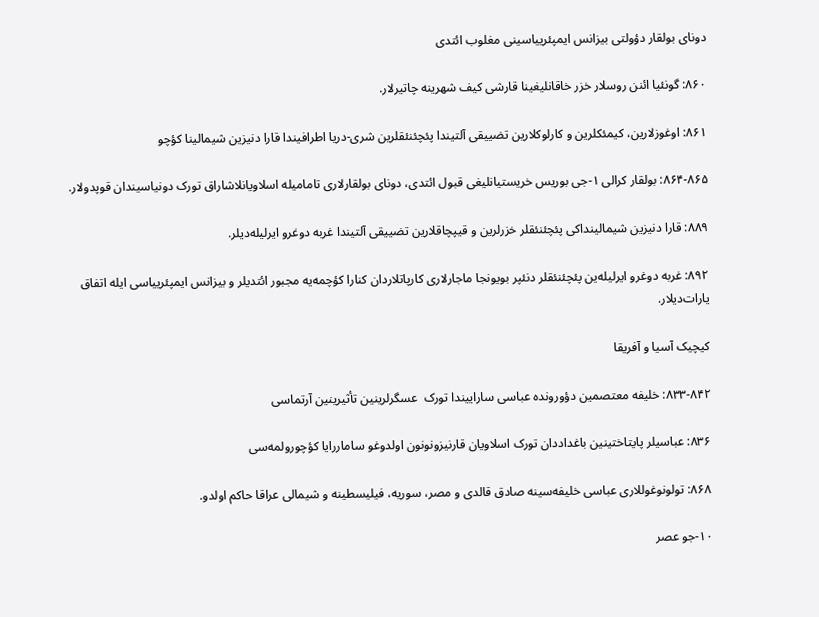دونای بولقار دؤولتی بیزانس ایمپئرییاسینی مغلوب ائتدی

۸۶۰: گونئیا ائنن روسلار خزر خاقانلیغینا قارشی کیف شهرینه چاتیرلار.

۸۶۱: اوغوزلارین، کیمئکلرین و کارلوکلارین تضییقی آلتیندا پئچئنئقلرین شری-دریا اطرافیندا قارا دنیزین شیمالینا کؤچو

۸۶۴-۸۶۵: بولقار کرالی ۱-جی بوریس خریستیانلیغی قبول ائتدی، دونای بولقارلاری تامامیله اسلاویانلاشاراق تورک دونیاسیندان قوپدولار.

۸۸۹: قارا دنیزین شیمالینداکی پئچئنئقلر خزرلرین و قیپچاقلارین تضییقی آلتیندا غربه دوغرو ایر‌لیله‌دیلر.

۸۹۲: غربه دوغرو ایر‌لیله‌ین پئچئنئقلر دنئپر بویونجا ماجارلاری کارپاتلاردان کنارا کؤچمه‌یه مجبور ائتدیلر و بیزانس ایمپئرییاسی ایله اتفاق یارات‌دیلار.

کیچیک آسیا و آفریقا

۸۳۳-۸۴۲: خلیفه معتصمین دؤورونده عباسی ساراییندا تورک  عسگرلرینین تأثیرینین آرتماسی

۸۳۶: عباسیلر پایتاختینین باغداددان تورک اسلاویان قارنیزونونون اولدوغو ساماررایا کؤچورولمه‌سی

۸۶۸: تولونوغوللاری عباسی خلیفه‌سینه صادق قالدی و مصر، سوریه، فیلیسطینه و شیمالی عراقا حاکم اولدو.

۱۰-جو عصر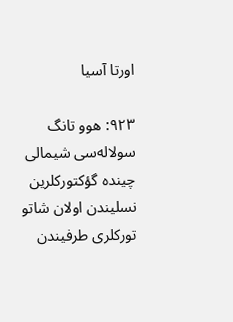اورتا آسیا

۹۲۳: هوو تانگ سولاله‌سی شیمالی چینده گؤکتورکلرین نسلیندن اولان شاتو تورکلری طرفیندن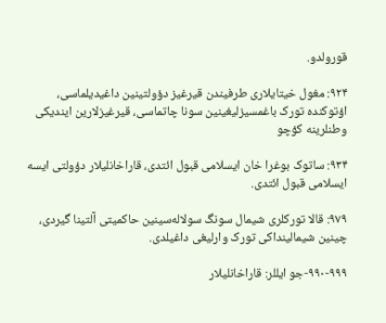قورولدو.

۹۲۴: مغول خیتایلاری طرفیندن قیرغیز دؤولتینین داغیدیلماسی، اؤتوکنده تورک باغمسیزلیغینین سونا چاتماسی، قیرغیزلارین ایندیکی وطنلرینه کؤچو

۹۳۴: ساتوک بوغرا خان ایسلامی قبول ائتدی، قاراخانلیلار دؤولتی ایسه ایسلامی قبول ائتدی.

۹۷۹: قالا تورکلری شیمال سونگ سولاله‌سینین حاکمیتی آلتینا گیردی، چینین شیمالینداکی تورک وارلیغی داغیلدی.

۹۹۰-۹۹۹-جو ایللر: قاراخانلیلار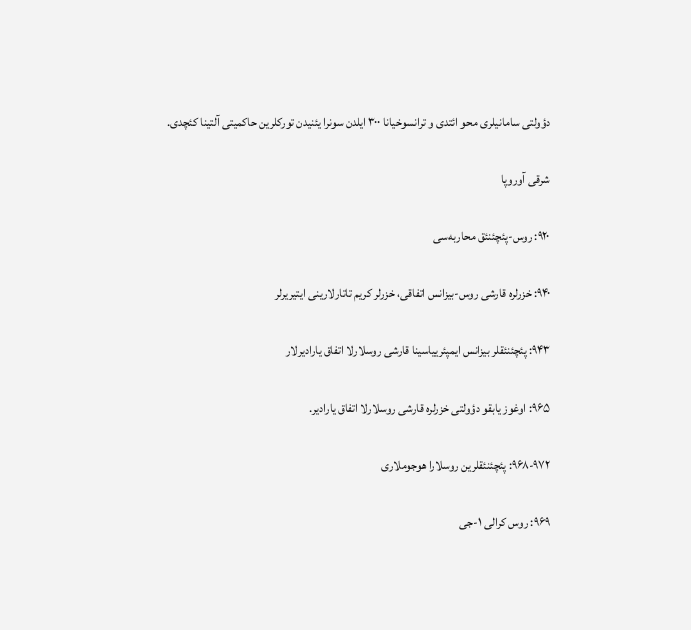دؤولتی سامانیلری محو ائتدی و ترانسوخیانا ۳۰۰ ایلدن سونرا یئنیدن تورکلرین حاکمیتی آلتینا کئچدی.

شرقی آوروپا

۹۲۰: روس-پئچئنئق محاربه‌سی

۹۴۰: خزرلره قارشی روس-بیزانس اتفاقی، خزرلر کریم تاتارلارینی ایتیریرلر

۹۴۳: پئچئنئقلر بیزانس ایمپئرییاسینا قارشی روسلارلا اتفاق یارادیرلار

۹۶۵: اوغوز یابقو دؤولتی خزرلره قارشی روسلارلا اتفاق یارادیر.

۹۶۸-۹۷۲: پئچئنئقلرین روسلارا هوجوملاری

۹۶۹: روس کرالی ۱-جی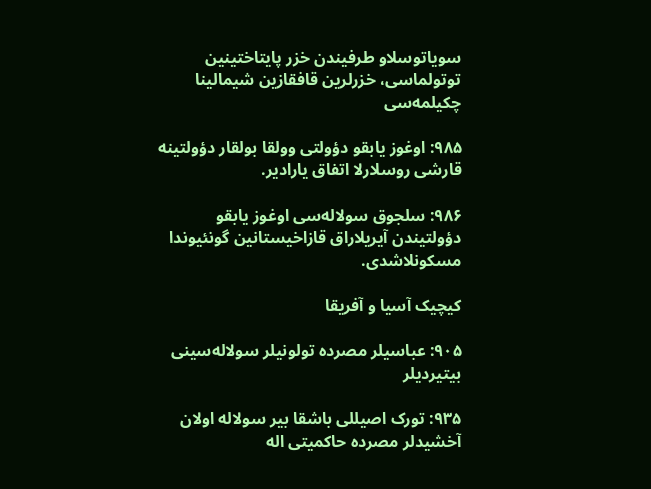سویاتوسلاو طرفیندن خزر پایتاختینین توتولماسی، خزرلرین قافقازین شیمالینا چکیلمه‌سی

۹۸۵: اوغوز یابقو دؤولتی وولقا بولقار دؤولتینه قارشی روسلارلا اتفاق یارادیر.

۹۸۶: سلجوق سولاله‌سی اوغوز یابقو دؤولتیندن آیریلاراق قازاخیستانین گونئیوندا مسکونلاشدی.

کیچیک آسیا و آفریقا

۹۰۵: عباسیلر مصرده تولونیلر سولاله‌سینی بیتیردیلر

۹۳۵: تورک اصیللی باشقا بیر سولاله اولان آخشیدلر مصرده حاکمیتی اله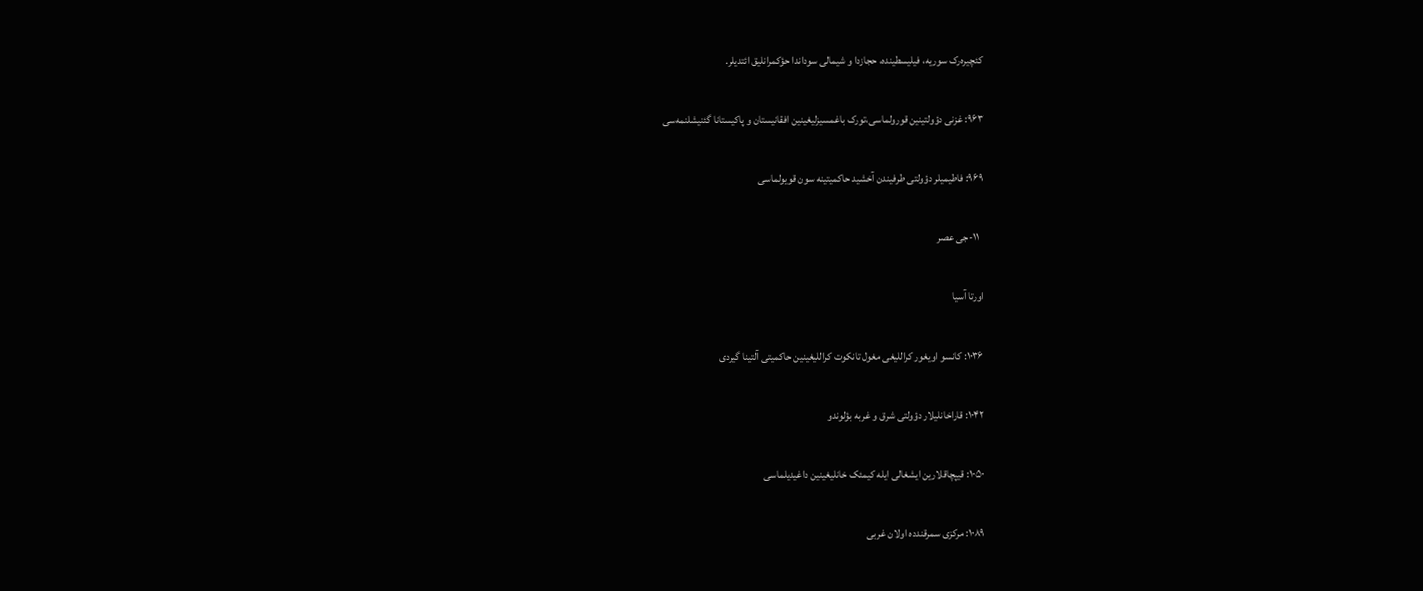کئچیره‌رک سوریه، فیلیسطینده، حجازدا و شیمالی سوداندا حؤکمرانلیق ائتدیلر.

۹۶۳: غزنی دؤولتینین قورولماسی،تورک باغمسیزلیغینین افقانیستان و پاکیستانا گئنیشلنمه‌سی

۹۶۹: فاطیمیلر دؤولتی طرفیندن آخشید حاکمیتینه سون قویولماسی

  ۱۱-جی عصر

اورتا آسیا

۱۰۳۶: کانسو اویغور کراللیغی مغول تانکوت کراللیغینین حاکمیتی آلتینا گیردی

۱۰۴۲: قاراخانلیلار دؤولتی شرق و غربه بؤلوندو

۱۰۵۰: قیپچاقلارین ایشغالی ایله کیمئک خانلیغینین داغیدیلماسی

۱۰۸۹: مرکزی سمرقندده اولان غربی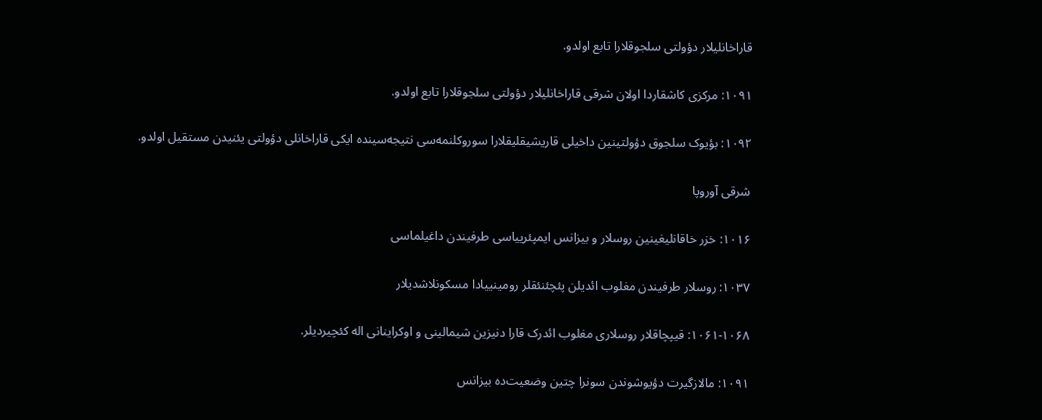قاراخانلیلار دؤولتی سلجوقلارا تابع اولدو.

۱۰۹۱: مرکزی کاشقاردا اولان شرقی قاراخانلیلار دؤولتی سلجوقلارا تابع اولدو.

۱۰۹۲: بؤیوک سلجوق دؤولتینین داخیلی قاریشیقلیقلارا سوروکلنمه‌سی نتیجه‌سینده ایکی قاراخانلی دؤولتی یئنیدن مستقیل اولدو.

شرقی آوروپا

۱۰۱۶: خزر خاقانلیغینین روسلار و بیزانس ایمپئرییاسی طرفیندن داغیلماسی

۱۰۳۷: روسلار طرفیندن مغلوب ائدیلن پئچئنئقلر رومینییادا مسکونلاشدیلار

۱۰۶۱-۱۰۶۸: قیپچاقلار روسلاری مغلوب ائد‌رک قارا دنیزین شیمالینی و اوکراینانی اله کئچیردیلر.

۱۰۹۱: مالازگیرت دؤیوشوندن سونرا چتین وضعیت‌ده بیزانس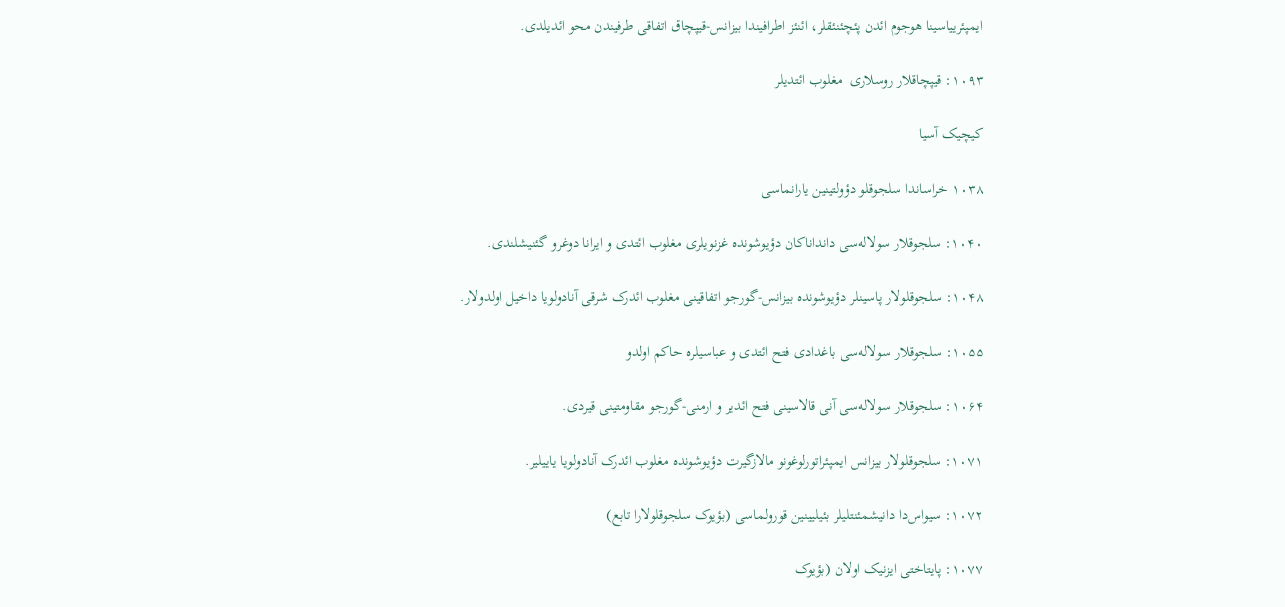ایمپئرییاسینا هوجوم ائد‌ن پئچئنئقلر، ائنئز اطرافیندا بیزانس-قیپچاق اتفاقی طرفیندن محو ائدیلدی.

۱۰۹۳: قیپچاقلار روسلاری  مغلوب ائتدیلر

کیچیک آسیا

۱۰۳۸ خراساندا سلجوقلو دؤولتینین یارانماسی

۱۰۴۰: سلجوقلار سولاله‌سی دانداناکان دؤیوشونده غزنویلری مغلوب ائتدی و ایرانا دوغرو گئنیشلندی.

۱۰۴۸: سلجوقلولار پاسینلر دؤیوشونده بیزانس-گورجو اتفاقینی مغلوب ائد‌رک شرقی آنادولویا داخیل اولدولار.

۱۰۵۵: سلجوقلار سولاله‌سی باغدادی فتح ائتدی و عباسیلره حاکم اولدو

۱۰۶۴: سلجوقلار سولاله‌سی آنی قالاسینی فتح ائدیر و ارمنی-گورجو مقاومتینی قیردی.

۱۰۷۱: سلجوقلولار بیزانس ایمپئراتورلوغونو مالازگیرت دؤیوشونده مغلوب ائد‌رک آنادولویا یاییلیر.

۱۰۷۲: سیواس‌دا دانیشمئنتلیلر بئیلیینین قورولماسی (بؤیوک سلجوقلولارا تابع)

۱۰۷۷: پایتاختی ایزنیک اولان (بؤیوک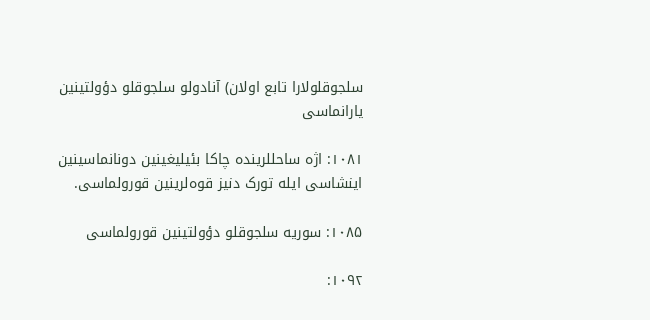سلجوقلولارا تابع اولان) آنادولو سلجوقلو دؤولتینین یارانماسی

۱۰۸۱: اژه ساحللرینده چاکا بئیلیغینین دونانماسینین اینشاسی ایله تورک دنیز قوه‌لرینین قورولماسی.

۱۰۸۵: سوریه سلجوقلو دؤولتینین قورولماسی

۱۰۹۲: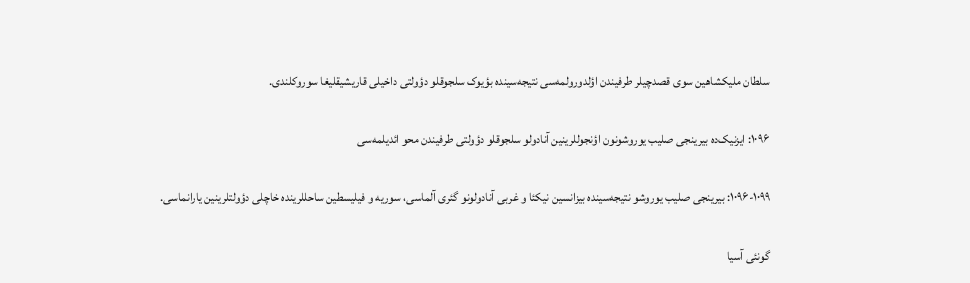سلطان ملیکشاهین سوی قصدچیلر طرفیندن اؤلدورولمه‌سی نتیجه‌سینده بؤیوک سلجوقلو دؤولتی داخیلی قاریشیقلیغا سوروکلندی.

۱۰۹۶: ایزنیک‌ده بیرینجی صلیب یوروشونون اؤنجوللرینین آنادولو سلجوقلو دؤولتی طرفیندن محو ائدیلمه‌سی

۱۰۹۶-۱۰۹۹: بیرینجی صلیب یوروشو نتیجه‌سینده بیزانسین نیکئا و غربی آنادولونو گئری آلماسی، سوریه و فیلیسطین ساحللرینده خاچلی دؤولتلرینین یارانماسی.

گونئی آسیا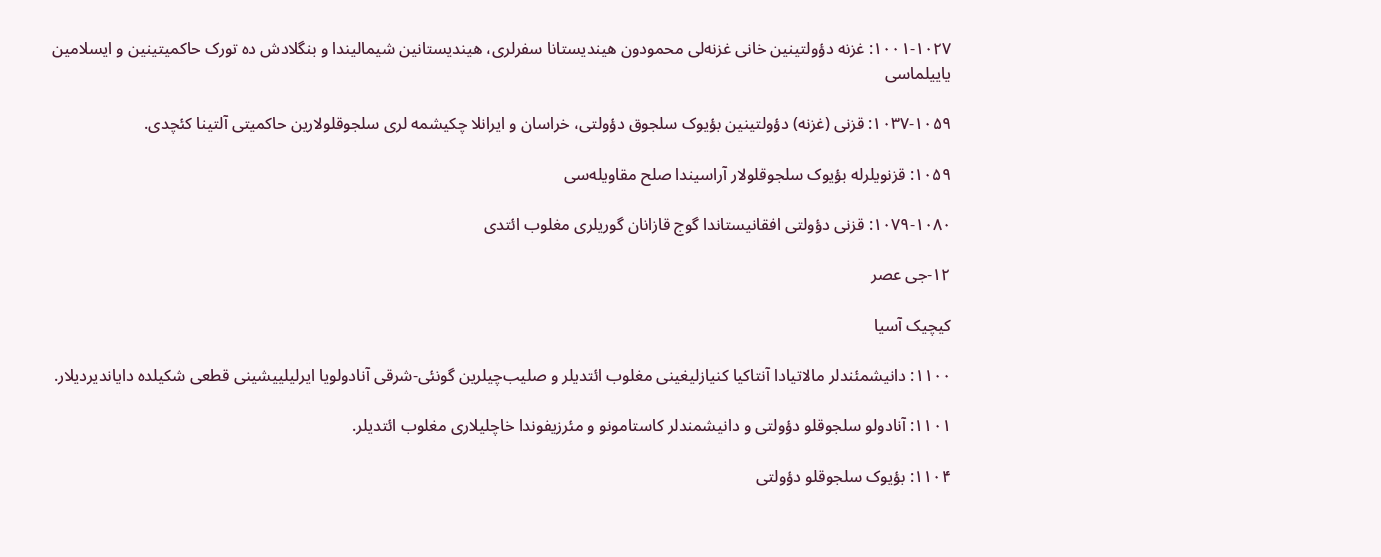۱۰۰۱-۱۰۲۷: غزنه دؤولتینین خانی غزنه‌لی محمودون هیندیستانا سفرلری، هیندیستانین شیمالیندا و بنگلادش ده تورک حاکمیتینین و ایسلامین یاییلماسی

۱۰۳۷-۱۰۵۹: قزنی (غزنه) دؤولتینین بؤیوک سلجوق دؤولتی، خراسان و ایرانلا چکیشمه لری سلجوقلولارین حاکمیتی آلتینا کئچدی.

۱۰۵۹: قزنویلرله بؤیوک سلجوقلولار آراسیندا صلح مقاویله‌سی

۱۰۷۹-۱۰۸۰: قزنی دؤولتی افقانیستاندا گوج قازانان گوریلری مغلوب ائتدی

۱۲-جی عصر

کیچیک آسیا

۱۱۰۰: دانیشمئندلر مالاتیادا آنتاکیا کنیازلیغینی مغلوب ائتدیلر و صلیب‌چیلرین گونئی-شرقی آنادولویا ایرلیلییشینی قطعی شکیلده دایاندیردیلار.

۱۱۰۱: آنادولو سلجوقلو دؤولتی و دانیشمندلر کاستامونو و مئرزیفوندا خاچلیلاری مغلوب ائتدیلر.

۱۱۰۴: بؤیوک سلجوقلو دؤولتی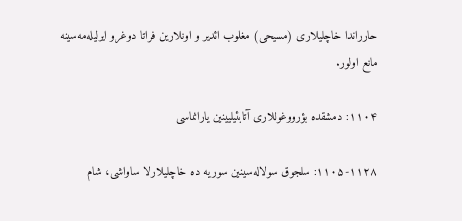حارراندا خاچلیلاری (مسیحی) مغلوب ائدیر و اونلارین فراتا دوغرو ایر‌لیله‌مه‌سینه مانع اولور.

۱۱۰۴: دمشقده بؤرووغوللاری آتابئیلیینین یارانماسی

۱۱۰۵-۱۱۲۸: سلجوق سولاله‌سینین سوریه ده خاچلیلارلا ساواشی، شام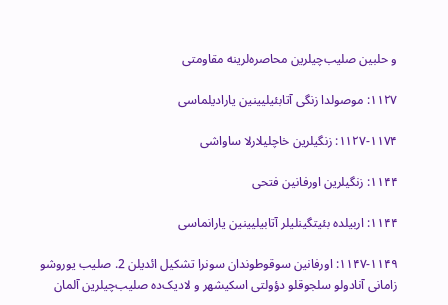و حلبین صلیب‌چیلرین محاصره‌لرینه مقاومتی

۱۱۲۷: موصولدا زنگی آتابئیلیینین یارادیلماسی

۱۱۲۷-۱۱۷۴: زنگیلرین خاچلیلارلا ساواشی

۱۱۴۴: زنگیلرین اورفانین فتحی

۱۱۴۴: اربیلده بئیتگینلیلر آتابیلیینین یارانماسی

۱۱۴۷-۱۱۴۹: اورفانین سوقوطوندان سونرا تشکیل ائدیلن 2. صلیب یوروشو زامانی آنادولو سلجوقلو دؤولتی اسکیشهر و لادیک‌ده صلیب‌چیلرین آلمان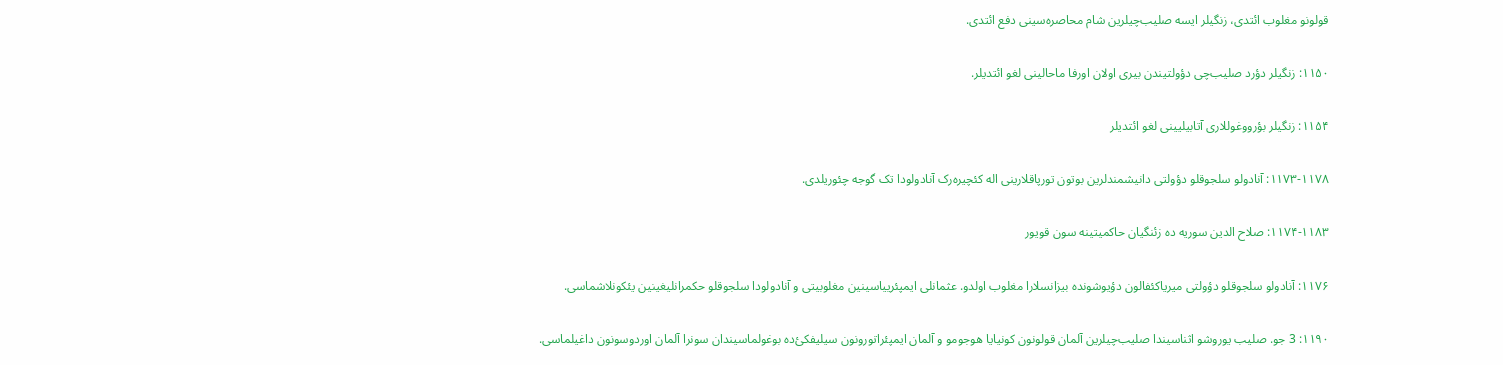قولونو مغلوب ائتدی، زنگیلر ایسه صلیب‌چیلرین شام محاصره‌سینی دفع ائتدی.

۱۱۵۰: زنگیلر دؤرد صلیب‌چی دؤولتیندن بیری اولان اورفا ماحالینی لغو ائتدیلر.

۱۱۵۴: زنگیلر بؤرووغوللاری آتابیلیینی لغو ائتدیلر

۱۱۷۳-۱۱۷۸: آنادولو سلجوقلو دؤولتی دانیشمندلرین بوتون تورپاقلارینی اله کئچیره‌رک آنادولودا تک گوجه چئوریلدی.

۱۱۷۴-۱۱۸۳: صلاح الدین سوریه ده زئنگیان حاکمیتینه سون قویور

۱۱۷۶: آنادولو سلجوقلو دؤولتی میریاکئفالون دؤیوشونده بیزانسلارا مغلوب اولدو. عثمانلی ایمپئرییاسینین مغلوبیتی و آنادولودا سلجوقلو حکمرانلیغینین یئکونلاشماسی.

۱۱۹۰: 3 جو. صلیب یوروشو اثناسیندا صلیب‌چیلرین آلمان قولونون کونیایا هوجومو و آلمان ایمپئراتورونون سیلیفکئ‌ده بوغولماسیندان سونرا آلمان اوردوسونون داغیلماسی.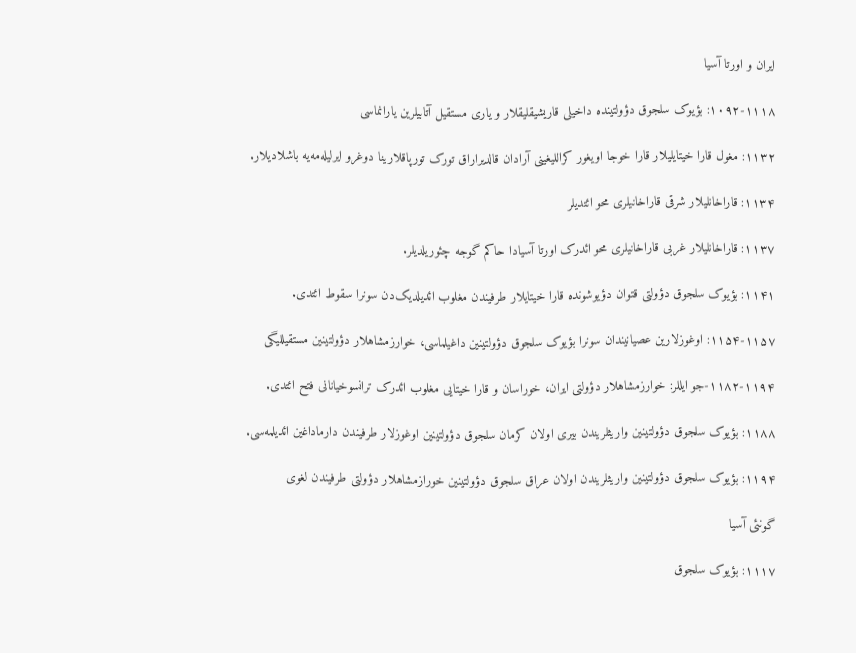ایران و اورتا آسیا

۱۰۹۲-۱۱۱۸: بؤیوک سلجوق دؤولتینده داخیلی قاریشیقلیقلار و یاری مستقیل آتابیلرین یارانماسی

۱۱۳۲: مغول قارا خیتایلیلار قارا خوجا اویغور کراللیغینی آرادان قالدیراراق تورک تورپاقلارینا دوغرو ایر‌لیله‌مه‌یه باشلادیلار.

۱۱۳۴: قاراخانلیلار شرقی قاراخانیلری محو ائتدیلر

۱۱۳۷: قاراخانلیلار غربی قاراخانیلری محو ائد‌رک اورتا آسیادا حاکم گوجه چئوریلدیلر.

۱۱۴۱: بؤیوک سلجوق دؤولتی قتوان دؤیوشونده قارا خیتایلار طرفیندن مغلوب ائدیلدیک‌دن سونرا سقوط ائتدی.

۱۱۵۴-۱۱۵۷: اوغوزلارین عصیانیندان سونرا بؤیوک سلجوق دؤولتینین داغیلماسی، خوارزمشاهلار دؤولتینین مستقیللیگی

۱۱۸۲-۱۱۹۴-جو ایللر: خوارزمشاهلار دؤولتی ایران، خوراسان و قارا خیتایی مغلوب ائد‌رک ترانسوخیانانی فتح ائتدی.

۱۱۸۸: بؤیوک سلجوق دؤولتینین واریثلریندن بیری اولان کرمان سلجوق دؤولتینین اوغوزلار طرفیندن دارماداغین ائدیلمه‌سی.

۱۱۹۴: بؤیوک سلجوق دؤولتینین واریثلریندن اولان عراق سلجوق دؤولتینین خورازمشاهلار دؤولتی طرفیندن لغوی

گونئی آسیا

۱۱۱۷: بؤیوک سلجوق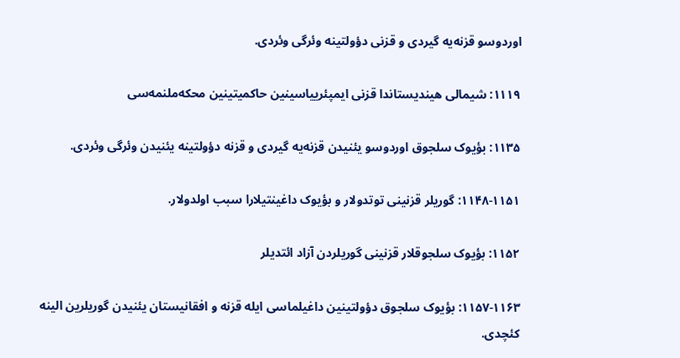اوردوسو قزنه‌یه گیردی و قزنی دؤولتینه وئرگی وئردی.

۱۱۱۹: شیمالی هیندیستاندا قزنی ایمپئرییاسینین حاکمیتینین محکه‌ملنمه‌سی

۱۱۳۵: بؤیوک سلجوق اوردوسو یئنیدن قزنه‌یه گیردی و قزنه دؤولتینه یئنیدن وئرگی وئردی.

۱۱۴۸-۱۱۵۱: گوریلر قزنینی توتدولار و بؤیوک داغینتیلارا سبب اولدولار.

۱۱۵۲: بؤیوک سلجوقلار قزنینی گوریلردن آزاد ائتدیلر

۱۱۵۷-۱۱۶۳: بؤیوک سلجوق دؤولتینین داغیلماسی ایله قزنه و افقانیستان یئنیدن گوریلرین الینه کئچدی.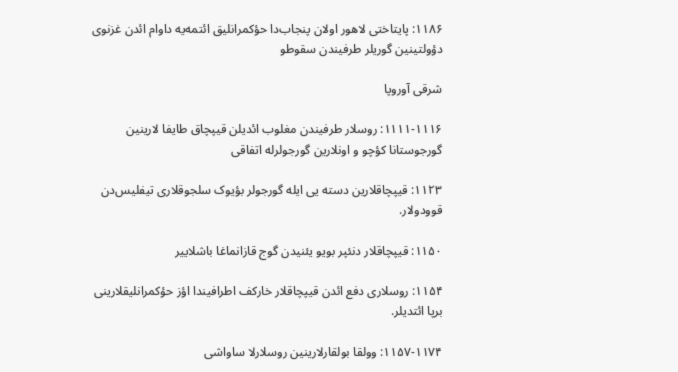۱۱۸۶: پایتاختی لاهور اولان پنجاب‌دا حؤکمرانلیق ائتمه‌یه داوام ائد‌ن غزنوی دؤولتینین گوریلر طرفیندن سقوطو

شرقی آوروپا

۱۱۱۱-۱۱۱۶: روسلار طرفیندن مغلوب ائدیلن قیپچاق طایفا لارینین گورجوستانا کؤچو و اونلارین گورجولرله اتفاقی

۱۱۲۳: قیپچاقلارین دسته یی ایله گورجولر بؤیوک سلجوقلاری تیفلیس‌دن قوودولار.

۱۱۵۰: قیپچاقلار دنئپر بویو یئنیدن گوج قازانماغا باشلاییر

۱۱۵۴: روسلاری دفع ائد‌ن قیپچاقلار خارکف اطرافیندا اؤز حؤکمرانلیقلارینی برپا ائتدیلر.

۱۱۵۷-۱۱۷۴: وولقا بولقارلارینین روسلارلا ساواشی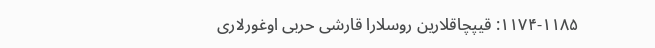۱۱۷۴-۱۱۸۵: قیپچاقلارین روسلارا قارشی حربی اوغورلاری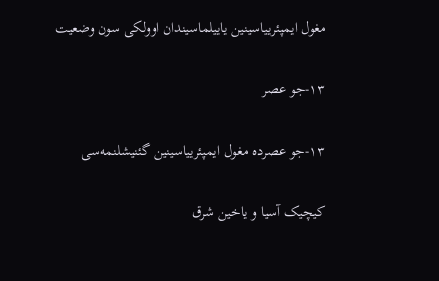مغول ایمپئرییاسینین یاییلماسیندان اوولکی سون وضعیت

۱۳-جو عصر

۱۳-جو عصرده مغول ایمپئرییاسینین گئنیشلنمه‌سی

کیچیک آسیا و یاخین شرق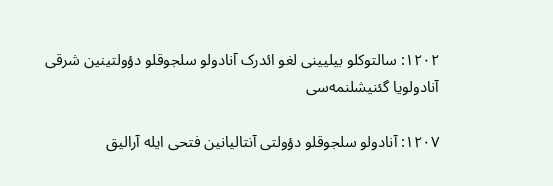۱۲۰۲: سالتوکلو بیلیینی لغو ائد‌رک آنادولو سلجوقلو دؤولتینین شرقی آنادولویا گئنیشلنمه‌سی

۱۲۰۷: آنادولو سلجوقلو دؤولتی آنتالیانین فتحی ایله آرالیق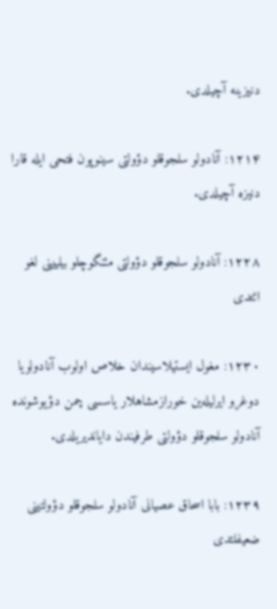دنیزینه آچیلدی.

۱۲۱۴: آنادولو سلجوقلو دؤولتی سینوپون فتحی ایله قارا دنیزه آچیلدی.

۱۲۲۸: آنادولو سلجوقلو دؤولتی مئنگوچلو بیلیینی لغو ائتدی

۱۲۳۰: مغول ایستیلاسیندان خلاص اولوب آنادولویا دوغرو ایر‌لیله‌ین خورازمشاهلار یاسسی چمن دؤیوشونده آنادولو سلجوقلو دؤولتی طرفیندن دایاندیریلدی.

۱۲۳۹: بابا اسحاق عصیانی آنادولو سلجوقلو دؤولتینی ضعیفلتدی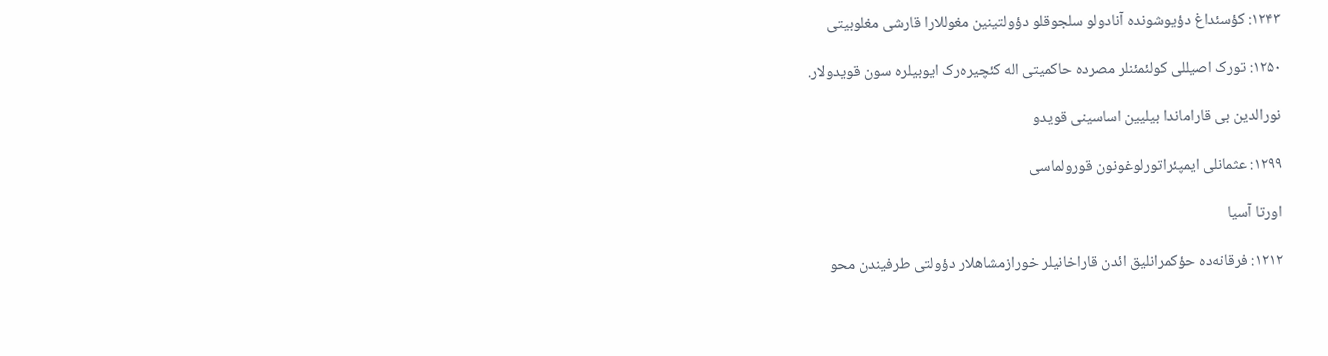۱۲۴۳: کؤسئداغ دؤیوشونده آنادولو سلجوقلو دؤولتینین مغوللارا قارشی مغلوبیتی

۱۲۵۰: تورک اصیللی کولئمئنلر مصرده حاکمیتی اله کئچیره‌رک ایوبیلره سون قویدولار.

نورالدین بی قاراماندا بیلیین اساسینی قویدو

۱۲۹۹: عثمانلی ایمپئراتورلوغونون قورولماسی

اورتا آسیا

۱۲۱۲: فرقانه‌ده حؤکمرانلیق ائد‌ن قاراخانیلر خورازمشاهلار دؤولتی طرفیندن محو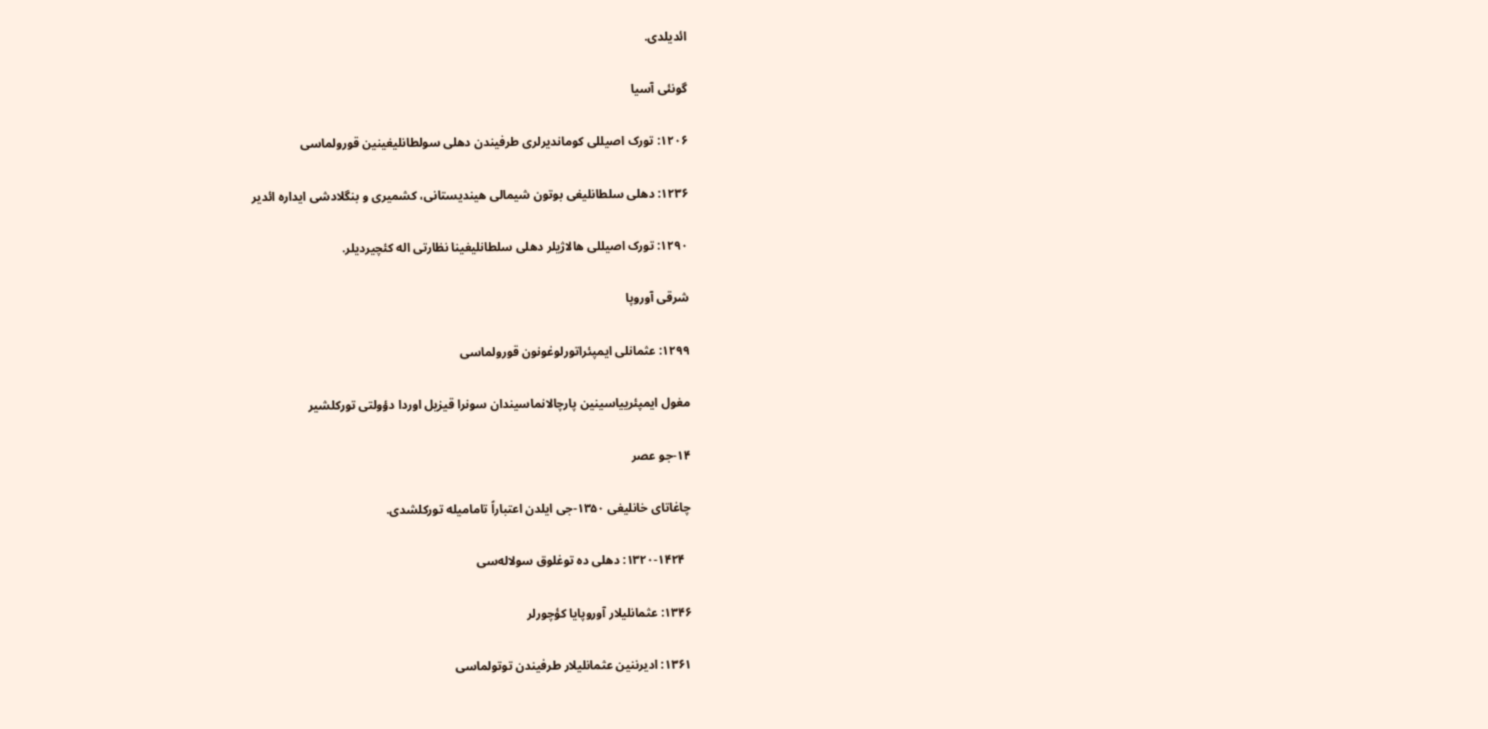ائدیلدی.

گونئی آسیا

۱۲۰۶: تورک اصیللی کوماندیرلری طرفیندن دهلی سولطانلیغینین قورولماسی

۱۲۳۶: دهلی سلطانلیغی بوتون شیمالی هیندیستانی، کشمیری و بنگلادشی ایداره ائدیر

۱۲۹۰: تورک اصیللی هالاژیلر دهلی سلطانلیغینا نظارتی اله کئچیردیلر.

شرقی آوروپا

۱۲۹۹: عثمانلی ایمپئراتورلوغونون قورولماسی

مغول ایمپئرییاسینین پارچالانماسیندان سونرا قیزیل اوردا دؤولتی تورکلشیر

۱۴-جو عصر

چاغاتای خانلیغی ۱۳۵۰-جی ایلدن اعتباراً تامامیله تورکلشدی.

  ۱۳۲۰-۱۴۲۴: دهلی ده توغلوق سولاله‌سی

۱۳۴۶: عثمانلیلار آوروپایا کؤچورلر

۱۳۶۱: ادیرننین عثمانلیلار طرفیندن توتولماسی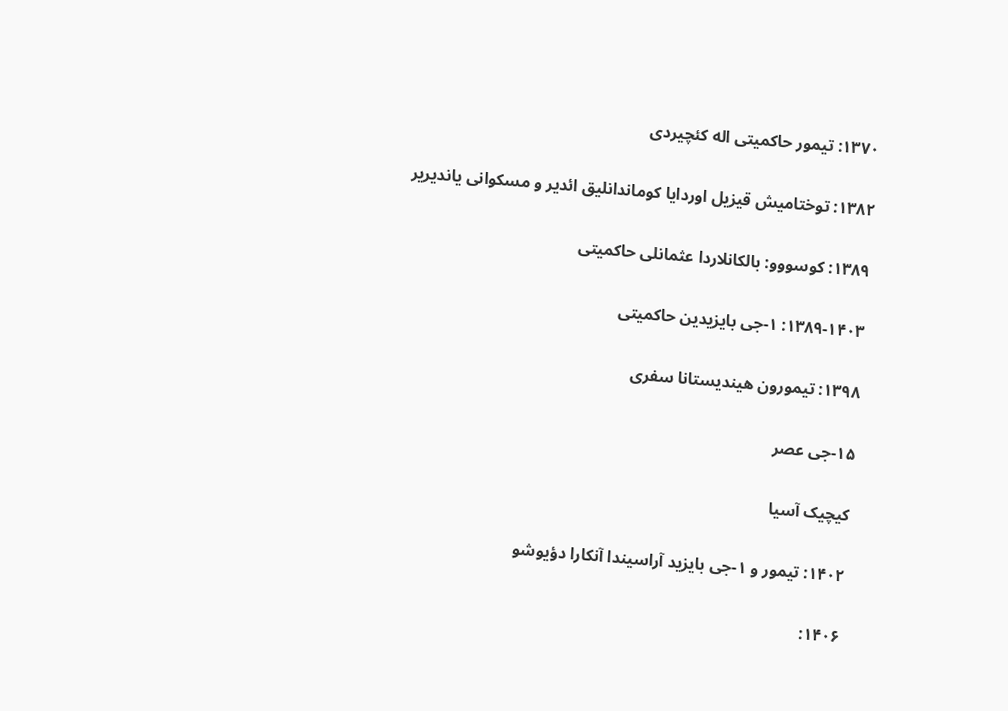۱۳۷۰: تیمور حاکمیتی اله کئچیردی

۱۳۸۲: توختامیش قیزیل اوردایا کوماندانلیق ائدیر و مسکوانی یاندیریر

۱۳۸۹: کوسووو: بالکانلاردا عثمانلی حاکمیتی

۱۳۸۹-۱۴۰۳: ۱-جی بایزیدین حاکمیتی

۱۳۹۸: تیمورون هیندیستانا سفری

۱۵-جی عصر

کیچیک آسیا

۱۴۰۲: تیمور و ۱-جی بایزید آراسیندا آنکارا دؤیوشو

۱۴۰۶: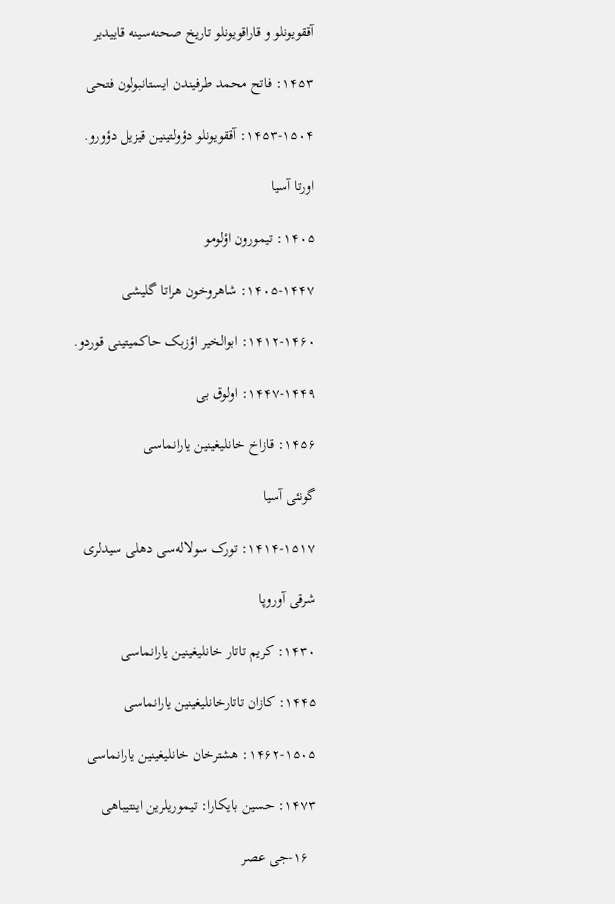آققویونلو و قاراقویونلو تاریخ صحنه‌سینه قاییدیر

۱۴۵۳: فاتح محمد طرفیندن ایستانبولون فتحی

۱۴۵۳-۱۵۰۴: آققویونلو دؤولتینین قیزیل دؤورو.

اورتا آسیا

۱۴۰۵: تیمورون اؤلومو

۱۴۰۵-۱۴۴۷: شاهروخون هراتا گلیشی

۱۴۱۲-۱۴۶۰: ابوالخیر اؤزبک حاکمیتینی قوردو.

۱۴۴۷-۱۴۴۹: اولوق بی

۱۴۵۶: قازاخ خانلیغینین یارانماسی

گونئی آسیا

۱۴۱۴-۱۵۱۷: تورک سولاله‌سی دهلی سیدلری

شرقی آوروپا

۱۴۳۰: کریم تاتار خانلیغینین یارانماسی

۱۴۴۵: کازان تاتارخانلیغینین یارانماسی

۱۴۶۲-۱۵۰۵: هشترخان خانلیغینین یارانماسی

۱۴۷۳: حسین بایکارا: تیموریلرین اینتیباهی

  ۱۶-جی عصر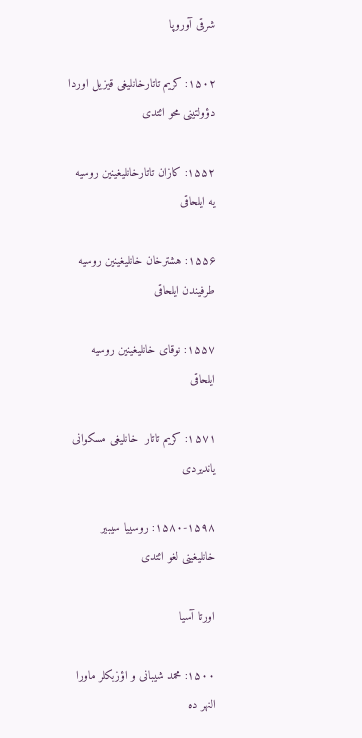شرقی آوروپا

۱۵۰۲: کریم تاتارخانلیغی قیزیل اوردا دؤولتینی محو ائتدی

۱۵۵۲: کازان تاتارخانلیغینین روسیه یه ایلحاقی

۱۵۵۶: هشترخان خانلیغینین روسیه طرفیندن ایلحاقی

۱۵۵۷: نوقای خانلیغینین روسیه ایلحاقی

۱۵۷۱: کریم تاتار  خانلیغی مسکوانی یاندیردی

۱۵۸۰-۱۵۹۸: روسییا سیبیر خانلیغینی لغو ائتدی

اورتا آسیا

۱۵۰۰: محمد شیبانی و اؤزبکلر ماورا النهر ده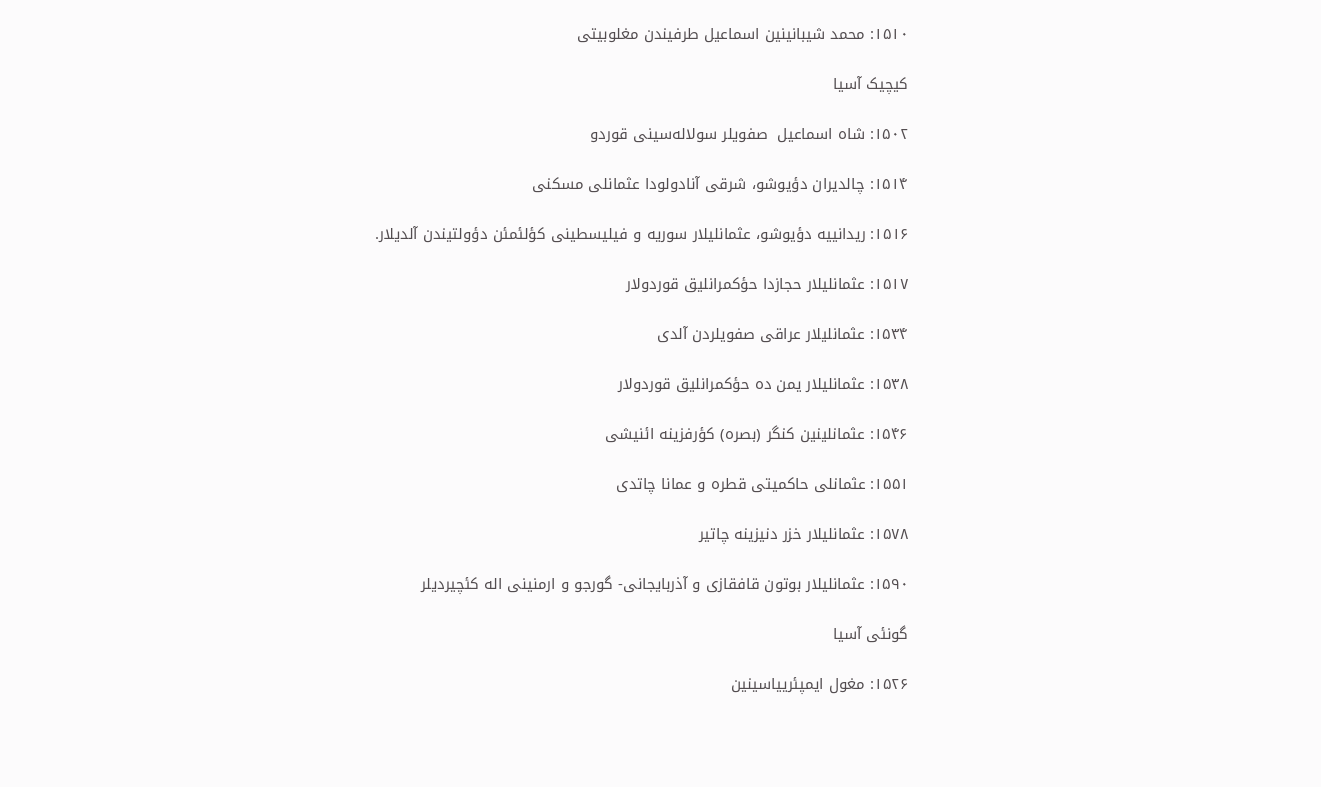۱۵۱۰: محمد شیبانینین اسماعیل طرفیندن مغلوبیتی

کیچیک آسیا

۱۵۰۲: شاه اسماعیل  صفویلر سولاله‌سینی قوردو

۱۵۱۴: چالدیران دؤیوشو، شرقی آنادولودا عثمانلی مسکنی

۱۵۱۶: ریدانییه دؤیوشو، عثمانلیلار سوریه و فیلیسطینی کؤلئمئن دؤولتیندن آلدیلار.

۱۵۱۷: عثمانلیلار حجازدا حؤکمرانلیق قوردولار

۱۵۳۴: عثمانلیلار عراقی صفویلردن آلدی

۱۵۳۸: عثمانلیلار یمن ده حؤکمرانلیق قوردولار

۱۵۴۶: عثمانلینین کنگر (بصره) کؤرفزینه ائنیشی

۱۵۵۱: عثمانلی حاکمیتی قطره و عمانا چاتدی

۱۵۷۸: عثمانلیلار خزر دنیزینه چاتیر

۱۵۹۰: عثمانلیلار بوتون قافقازی و آذربایجانی- گورجو و ارمنینی اله کئچیردیلر

گونئی آسیا

۱۵۲۶: مغول ایمپئرییاسینین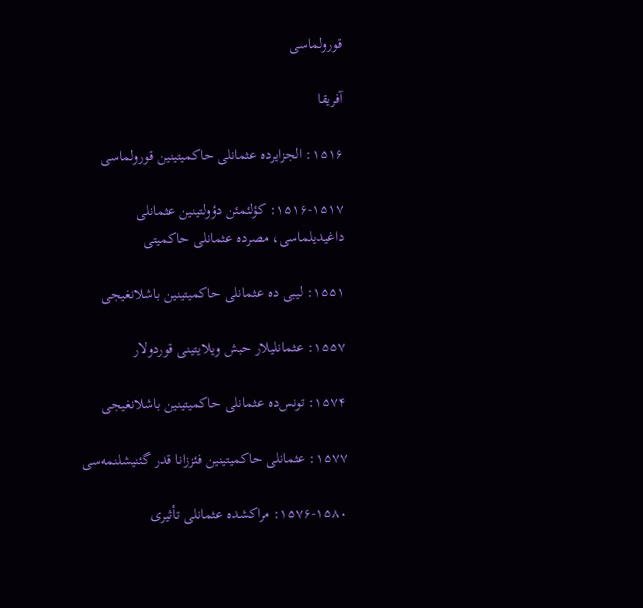قورولماسی

آفریقا

۱۵۱۶: الجزایرده عثمانلی حاکمیتینین قورولماسی

۱۵۱۶-۱۵۱۷: کؤلئمئن دؤولتینین عثمانلی داغیدیلماسی، مصرده عثمانلی حاکمیتی

۱۵۵۱: لیبی ده عثمانلی حاکمیتینین باشلانغیجی

۱۵۵۷: عثمانلیلار حبش ویلایتینی قوردولار

۱۵۷۴: تونس‌ده عثمانلی حاکمیتینین باشلانغیجی

۱۵۷۷: عثمانلی حاکمیتینین فئززانا قدر گئنیشلنمه‌سی

۱۵۷۶-۱۵۸۰: مراکشده عثمانلی تأثیری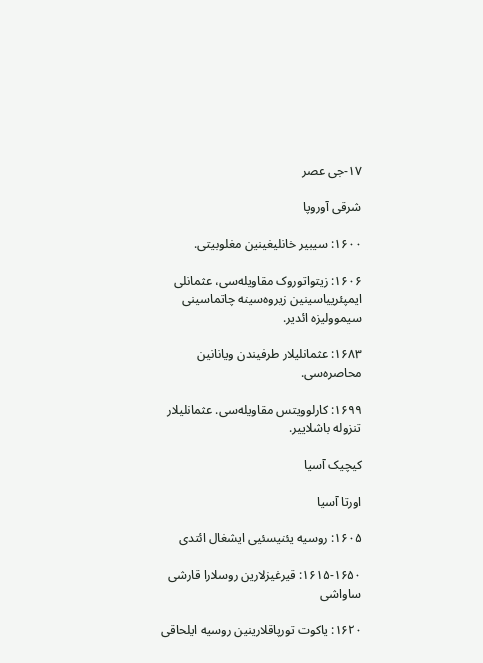۱۷-جی عصر

شرقی آوروپا

۱۶۰۰: سیبیر خانلیغینین مغلوبیتی.

۱۶۰۶: زیتواتوروک مقاویله‌سی، عثمانلی ایمپئرییاسینین زیروه‌سینه چاتماسینی سیموولیزه ائدیر.

۱۶۸۳: عثمانلیلار طرفیندن ویانانین محاصره‌سی.

۱۶۹۹: کارلوویتس مقاویله‌سی. عثمانلیلار تنزوله باشلاییر.

کیچیک آسیا

اورتا آسیا

۱۶۰۵: روسیه یئنیسئیی ایشغال ائتدی

۱۶۱۵-۱۶۵۰: قیرغیزلارین روسلارا قارشی ساواشی

۱۶۲۰: یاکوت تورپاقلارینین روسیه ایلحاقی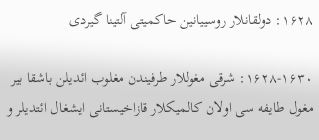۱۶۲۸: دولقانلار روسییانین حاکمیتی آلتینا گیردی

۱۶۲۸-۱۶۳۰: شرقی مغوللار طرفیندن مغلوب ائدیلن باشقا بیر مغول طایفه سی اولان کالمیکلار قازاخیستانی ایشغال ائتدیلر و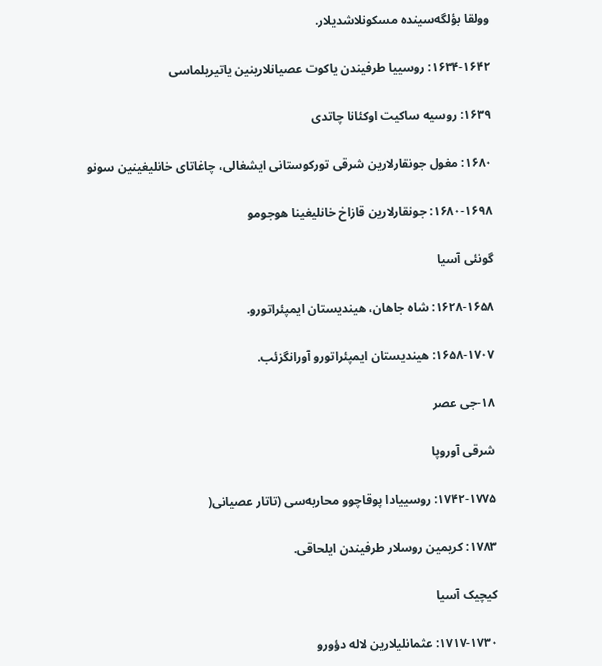وولقا بؤلگه‌سینده مسکونلاشدیلار.

۱۶۳۴-۱۶۴۲: روسییا طرفیندن یاکوت عصیانلارینین یاتیریلماسی

۱۶۳۹: روسیه ساکیت اوکئانا چاتدی

۱۶۸۰: مغول جونقارلارین شرقی تورکوستانی ایشغالی، چاغاتای خانلیغینین سونو

۱۶۸۰-۱۶۹۸: جونقارلارین قازاخ خانلیغینا هوجومو

گونئی آسیا

۱۶۲۸-۱۶۵۸: شاه جاهان، هیندیستان ایمپئراتورو.

۱۶۵۸-۱۷۰۷: هیندیستان ایمپئراتورو آورانگزئب.

۱۸-جی عصر

شرقی آوروپا

۱۷۴۲-۱۷۷۵: روسییادا پوقاچوو محاربه‌سی (تاتار عصیانی(

۱۷۸۳: کریمین روسلار طرفیندن ایلحاقی.

کیچیک آسیا

۱۷۱۷-۱۷۳۰: عثمانلیلارین لاله دؤورو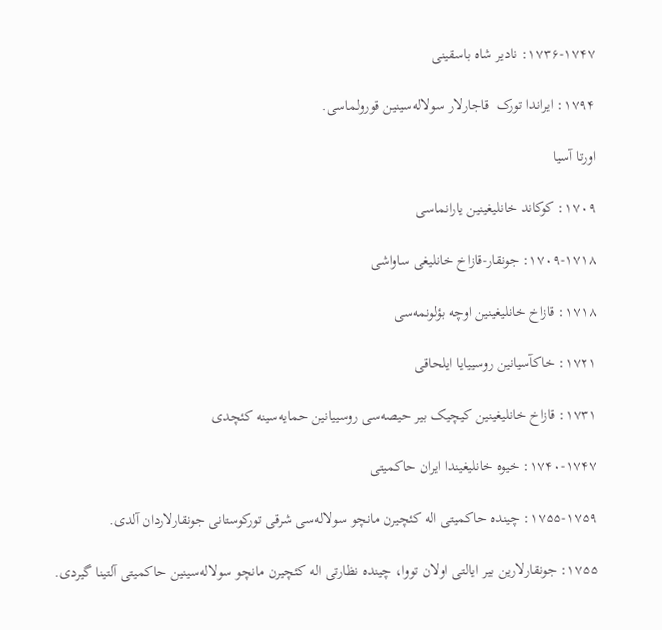۱۷۳۶-۱۷۴۷: نادیر شاه باسقینی

۱۷۹۴: ایراندا تورک  قاجارلار سولاله‌سینین قورولماسی.

اورتا آسیا

۱۷۰۹: کوکاند خانلیغینین یارانماسی

۱۷۰۹-۱۷۱۸: جونقار-قازاخ خانلیغی ساواشی

۱۷۱۸: قازاخ خانلیغینین اوچه بؤلونمه‌سی

۱۷۲۱: خاکآسیانین روسییایا ایلحاقی

۱۷۳۱: قازاخ خانلیغینین کیچیک بیر حیصه‌سی روسییانین حمایه‌سینه کئچدی

۱۷۴۰-۱۷۴۷: خیوه خانلیغیندا ایران حاکمیتی

۱۷۵۵-۱۷۵۹: چینده حاکمیتی اله کئچیرن مانچو سولاله‌سی شرقی تورکوستانی جونقارلاردان آلدی.

۱۷۵۵: جونقارلارین بیر ایالتی اولان تووا، چینده نظارتی اله کئچیرن مانچو سولاله‌سینین حاکمیتی آلتینا گیردی.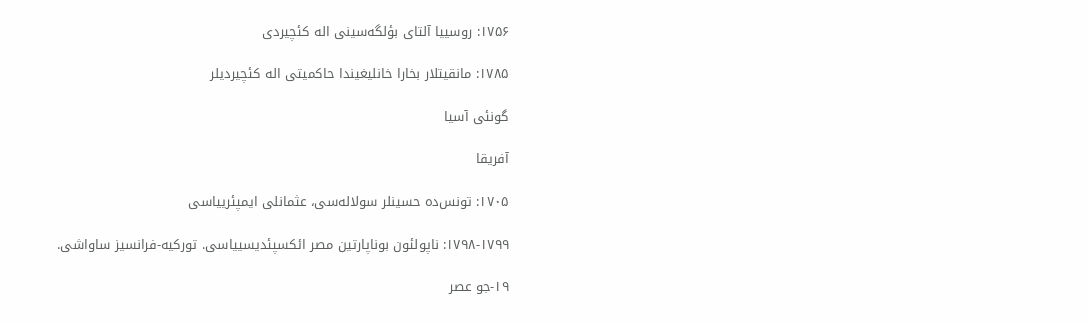۱۷۵۶: روسییا آلتای بؤلگه‌سینی اله کئچیردی

۱۷۸۵: مانقیتلار بخارا خانلیغیندا حاکمیتی اله کئچیردیلر

گونئی آسیا

آفریقا

۱۷۰۵: تونس‌ده حسینلر سولاله‌سی، عثمانلی ایمپئرییاسی

۱۷۹۸-۱۷۹۹: ناپولئون بوناپارتین مصر ائکسپئدیسییاسی. تورکیه-فرانسیز ساواشی.

۱۹-جو عصر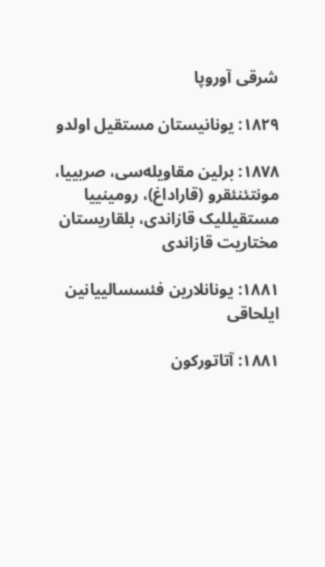شرقی آوروپا

۱۸۲۹: یونانیستان مستقیل اولدو

۱۸۷۸: برلین مقاویله‌سی، صربییا، مونتئنئقرو (قاراداغ)، رومینییا مستقیللیک قازاندی، بلقاریستان مختاریت قازاندی

۱۸۸۱: یونانلارین فئسسالییانین ایلحاقی

۱۸۸۱: آتاتورکون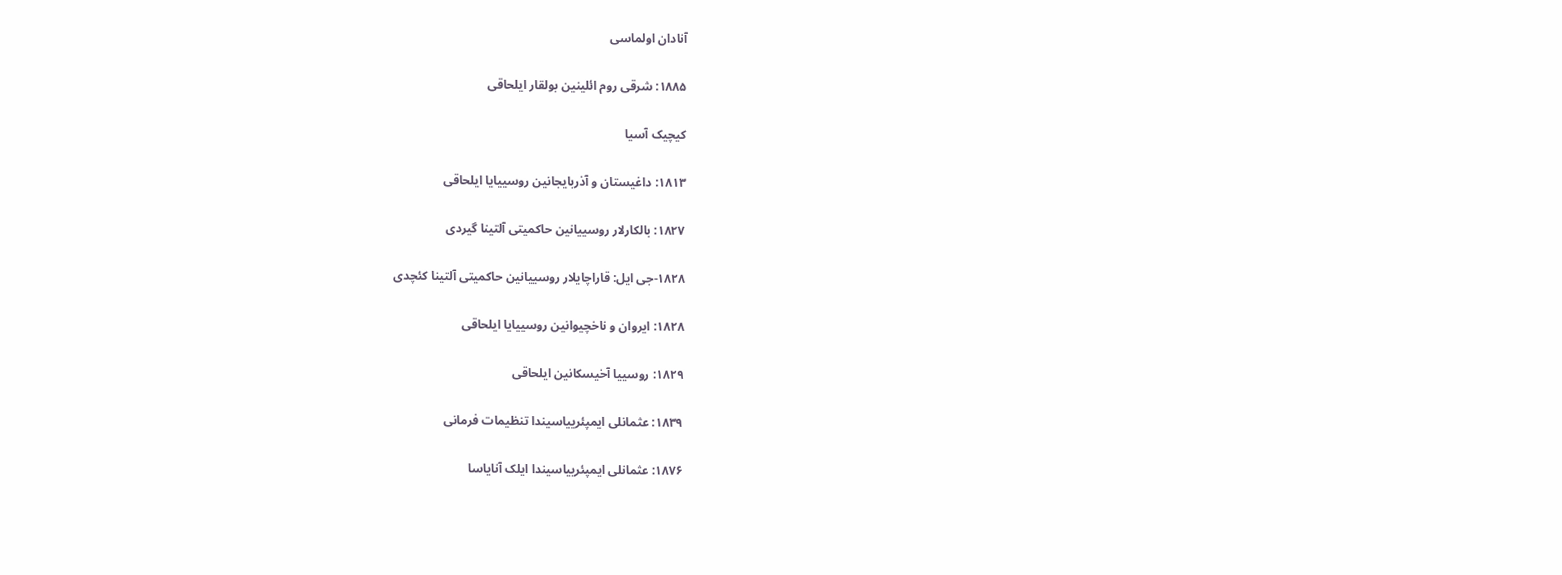آنادان اولماسی

۱۸۸۵: شرقی روم ائلینین بولقار ایلحاقی

کیچیک آسیا

۱۸۱۳: داغیستان و آذربایجانین روسییایا ایلحاقی

۱۸۲۷: بالکارلار روسییانین حاکمیتی آلتینا گیردی

۱۸۲۸-جی ایل: قاراچایلار روسییانین حاکمیتی آلتینا کئچدی

۱۸۲۸: ایروان و ناخچیوانین روسییایا ایلحاقی

۱۸۲۹: روسییا آخیسکانین ایلحاقی

۱۸۳۹: عثمانلی ایمپئرییاسیندا تنظیمات فرمانی

۱۸۷۶: عثمانلی ایمپئرییاسیندا ایلک آنایاسا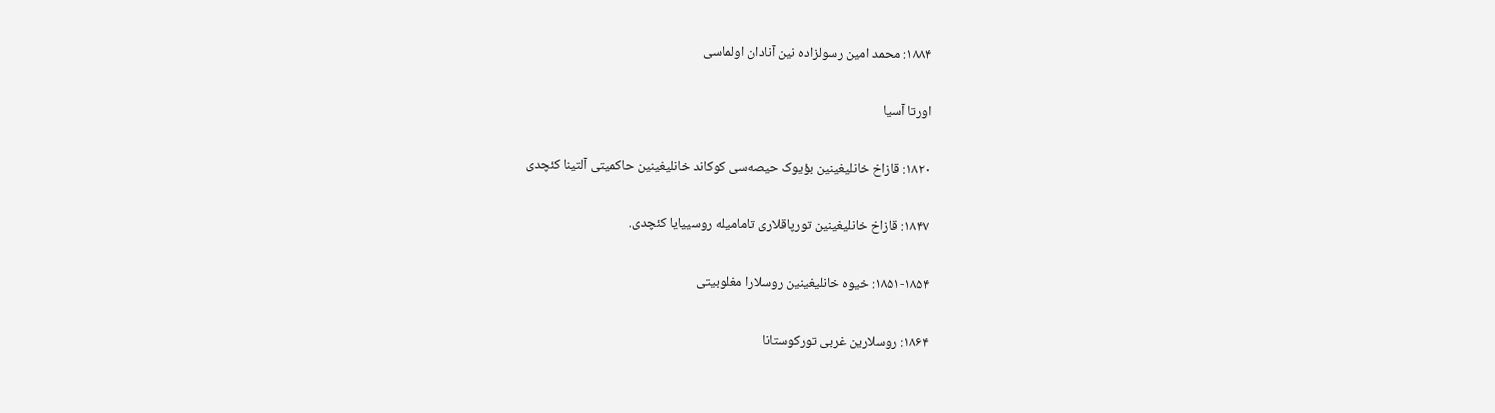۱۸۸۴: محمد امین رسولزاده نین آنادان اولماسی

اورتا آسیا

۱۸۲۰: قازاخ خانلیغینین بؤیوک حیصه‌سی کوکاند خانلیغینین حاکمیتی آلتینا کئچدی

۱۸۴۷: قازاخ خانلیغینین تورپاقلاری تامامیله روسییایا کئچدی.

۱۸۵۱-۱۸۵۴: خیوه خانلیغینین روسلارا مغلوبیتی

۱۸۶۴: روسلارین غربی تورکوستانا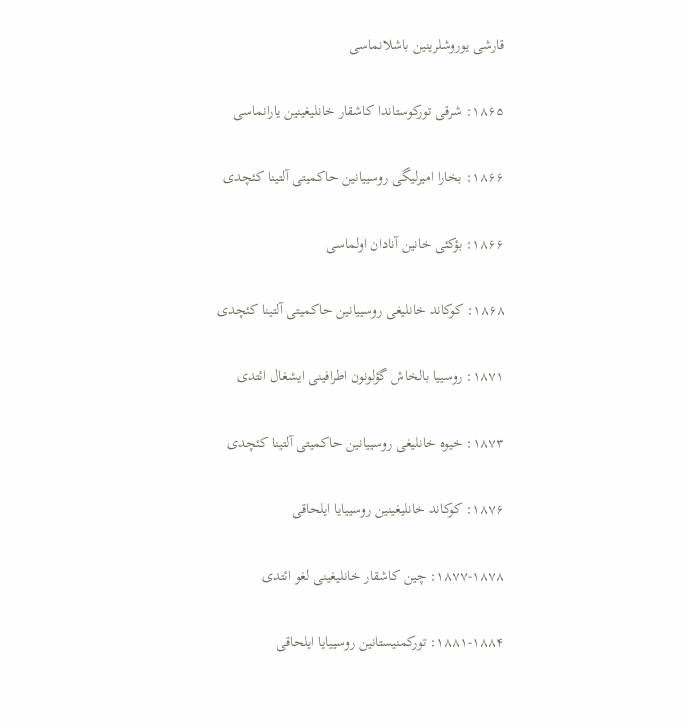قارشی یوروشلرینین باشلانماسی

۱۸۶۵: شرقی تورکوستاندا کاشقار خانلیغینین یارانماسی

۱۸۶۶: بخارا امیرلیگی روسییانین حاکمیتی آلتینا کئچدی

۱۸۶۶: بؤکئی خانین آنادان اولماسی

۱۸۶۸: کوکاند خانلیغی روسییانین حاکمیتی آلتینا کئچدی

۱۸۷۱: روسییا بالخاش گؤلونون اطرافینی ایشغال ائتدی

۱۸۷۳: خیوه خانلیغی روسییانین حاکمیتی آلتینا کئچدی

۱۸۷۶: کوکاند خانلیغینین روسییایا ایلحاقی

۱۸۷۷-۱۸۷۸: چین کاشقار خانلیغینی لغو ائتدی

۱۸۸۱-۱۸۸۴: تورکمنیستانین روسییایا ایلحاقی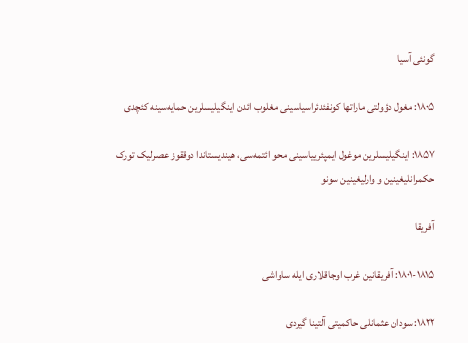گونئی آسیا

۱۸۰۵: مغول دؤولتی ماراتها کونفئدئراسیاسینی مغلوب ائد‌ن اینگیلیسلرین حمایه‌سینه کئچدی

۱۸۵۷: اینگیلیسلرین موغول ایمپئرییاسینی محو ائتمه‌سی، هیندیستاندا دوققوز عصرلیک تورک حکمرانلیغینین و وارلیغینین سونو

آفریقا

۱۸۰۱-۱۸۱۵: آفریقانین غرب اوجاقلاری ایله ساواشی

۱۸۲۲: سودان عثمانلی حاکمیتی آلتینا گیردی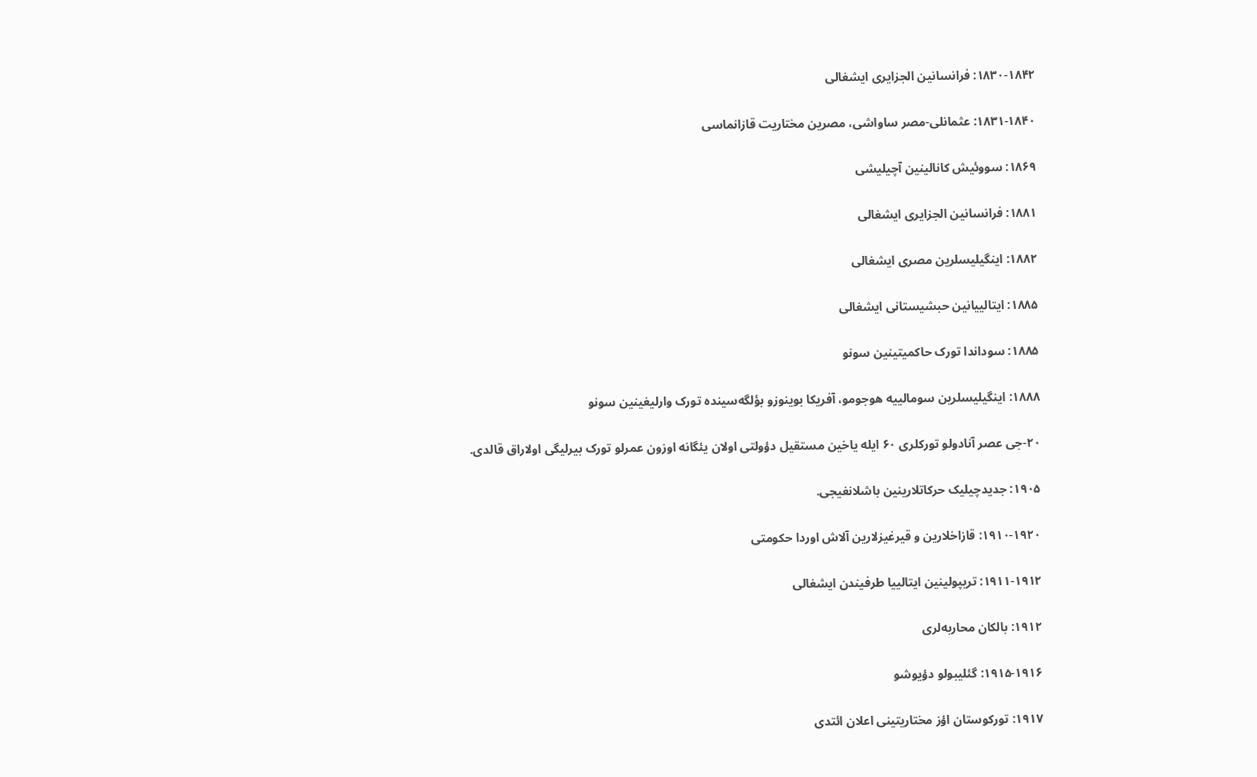۱۸۳۰-۱۸۴۲: فرانسانین الجزایری ایشغالی

۱۸۳۱-۱۸۴۰: عثمانلی-مصر ساواشی، مصرین مختاریت قازانماسی

۱۸۶۹: سووئیش کانالینین آچیلیشی

۱۸۸۱: فرانسانین الجزایری ایشغالی

۱۸۸۲: اینگیلیسلرین مصری ایشغالی

۱۸۸۵: ایتالییانین حبشیستانی ایشغالی

۱۸۸۵: سوداندا تورک حاکمیتینین سونو

۱۸۸۸: اینگیلیسلرین سومالییه هوجومو، آفریکا بوینوزو بؤلگه‌سینده تورک وارلیغینین سونو

۲۰-جی عصر آنادولو تورکلری ۶۰ ایله یاخین مستقیل دؤولتی اولان یئگانه اوزون عمرلو تورک بیرلیگی اولاراق قالدی.

۱۹۰۵: جدیدچیلیک حرکاتلارینین باشلانغیجی.

۱۹۱۰-۱۹۲۰: قازاخلارین و قیرغیزلارین آلاش اوردا حکومتی

۱۹۱۱-۱۹۱۲: تریپولینین ایتالییا طرفیندن ایشغالی

۱۹۱۲: بالکان محاربه‌لری

۱۹۱۵-۱۹۱۶: گئلیبولو دؤیوشو

۱۹۱۷: تورکوستان اؤز مختاریتینی اعلان ائتدی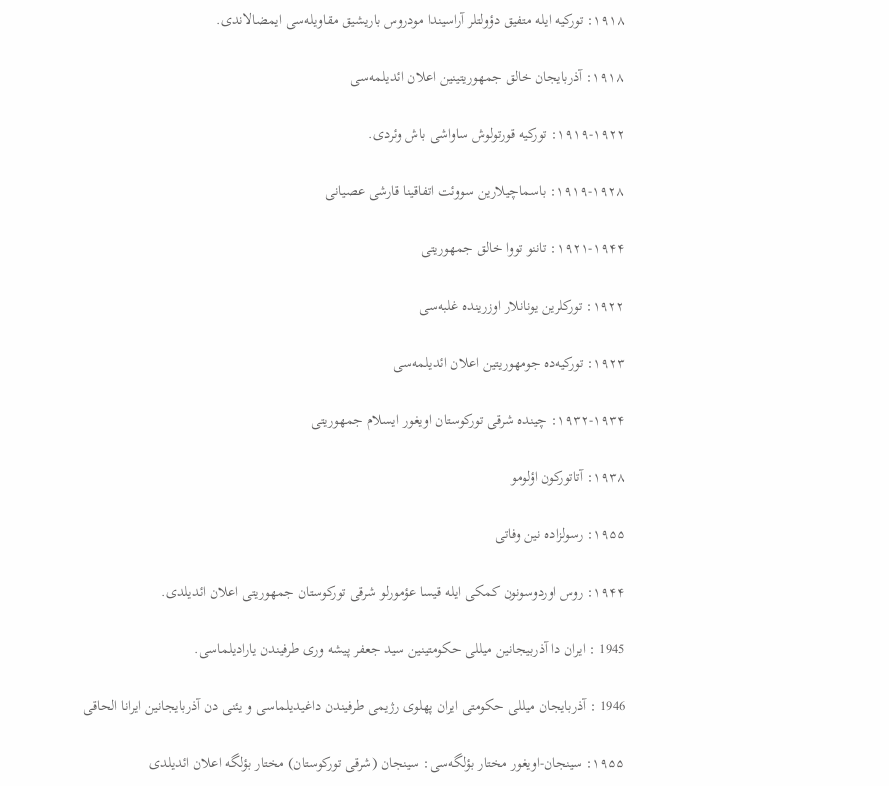۱۹۱۸: تورکیه ایله متفیق دؤولتلر آراسیندا مودروس باریشیق مقاویله‌سی ایمضالاندی.

۱۹۱۸: آذربایجان خالق جمهوریتینین اعلان ائدیلمه‌سی

۱۹۱۹-۱۹۲۲: تورکیه قورتولوش ساواشی باش وئردی.

۱۹۱۹-۱۹۲۸: باسماچیلارین سووئت اتفاقینا قارشی عصیانی

۱۹۲۱-۱۹۴۴: تاننو تووا خالق جمهوریتی

۱۹۲۲: تورکلرین یونانلار اوزرینده غلبه‌سی

۱۹۲۳: تورکیه‌ده جومهوریتین اعلان ائدیلمه‌سی

۱۹۳۲-۱۹۳۴: چینده شرقی تورکوستان اویغور ایسلام جمهوریتی

۱۹۳۸: آتاتورکون اؤلومو

۱۹۵۵: رسولزاده نین وفاتی

۱۹۴۴: روس اوردوسونون کمکی ایله قیسا عؤمورلو شرقی تورکوستان جمهوریتی اعلان ائدیلدی.

1945 : ایران دا آذربیجانین میللی حکومتینین سید جعفر پیشه وری طرفیندن یارادیلماسی.

1946 : آذربایجان میللی حکومتی ایران پهلوی رژیمی طرفیندن داغیدیلماسی و یئنی دن آذربایجانین ایرانا الحاقی

۱۹۵۵: سینجان-اویغور مختار بؤلگه‌سی: سینجان (شرقی تورکوستان) مختار بؤلگه اعلان ائدیلدی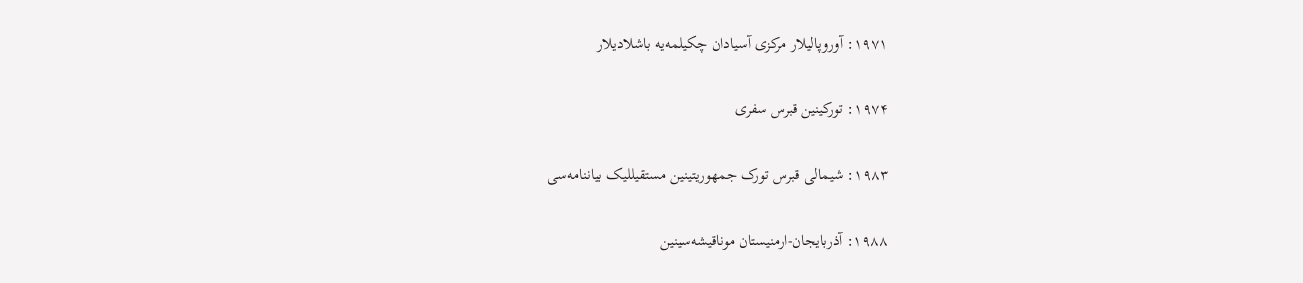۱۹۷۱: آوروپالیلار مرکزی آسیادان چکیلمه‌یه باشلادیلار

۱۹۷۴: تورکینین قبرس سفری

۱۹۸۳: شیمالی قبرس تورک جمهوریتینین مستقیللیک بیاننامه‌سی

۱۹۸۸: آذربایجان-ارمنیستان موناقیشه‌سینین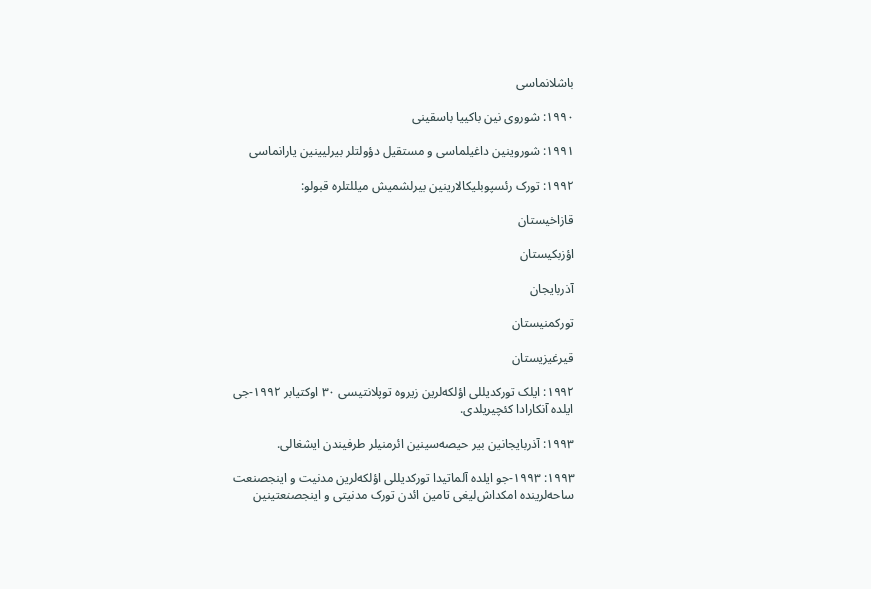باشلانماسی

۱۹۹۰: شوروی نین باکییا باسقینی

۱۹۹۱: شوروینین داغیلماسی و مستقیل دؤولتلر بیرلیینین یارانماسی

۱۹۹۲: تورک رئسپوبلیکالارینین بیرلشمیش میللتلره قبولو:

قازاخیستان

اؤزبکیستان

آذربایجان

تورکمنیستان

قیرغیزیستان

۱۹۹۲: ایلک تورکدیللی اؤلکه‌لرین زیروه توپلانتیسی ۳۰ اوکتیابر ۱۹۹۲-جی ایلده آنکارادا کئچیریلدی.

۱۹۹۳: آذربایجانین بیر حیصه‌سینین ائرمنیلر طرفیندن ایشغالی.

۱۹۹۳: ۱۹۹۳-جو ایلده آلماتیدا تورکدیللی اؤلکه‌لرین مدنیت و اینجصنعت ساحه‌لرینده امکداش‌لیغی تامین ائد‌ن تورک مدنیتی و اینجصنعتینین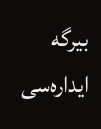بیرگه ایداره‌سی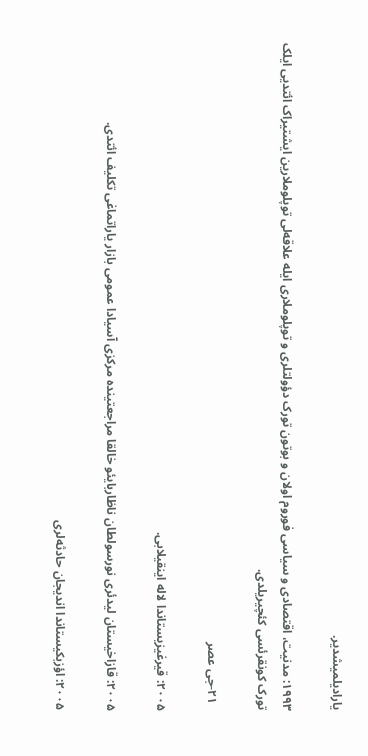یارادیلمیشدیر.

۱۹۹۳: مدنیت، اقتصادی و سیاسی فوروم اولان و بوتون تورک دؤولتلری و توپلوملاری ایله علاقه‌لی توپلوملارین ایشتیراک ائتدیی ایلک تورک کونقرئسی کئچیریلدی.

  ۲۱-جی عصر

۲۰۰۵: قیرغیزیستاندا لاله اینقیلابی.

۲۰۰۵: قازاخیستان لیدئری نورسولطان ناظاربایئو خالقا مراجعتینده مرکزی آسیادا عمومی بازار یاراتماغی تکلیف ائتدی.

۲۰۰۵: اؤزبکیستاندا اندیجان حادثه‌لری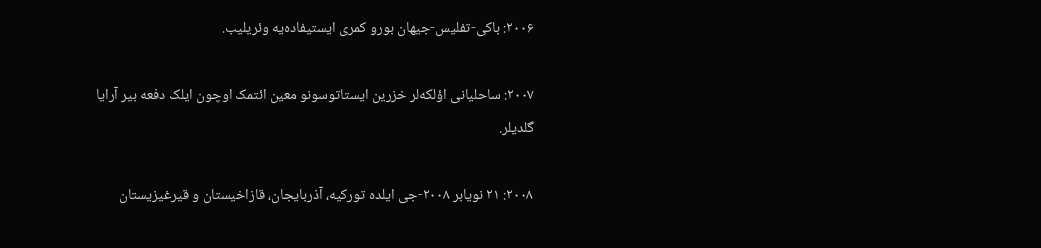۲۰۰۶: باکی-تفلیس‌-جیهان بورو کمری ایستیفاده‌یه وئریلیب.

۲۰۰۷: ساحلیانی اؤلکه‌لر خزرین ایستاتوسونو معین ائتمک اوچون ایلک دفعه بیر آرایا گلدیلر.

۲۰۰۸: ۲۱ نویابر ۲۰۰۸-جی ایلده تورکیه، آذربایجان، قازاخیستان و قیرغیزیستان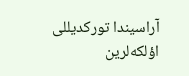آراسیندا تورکدیللی اؤلکه‌لرین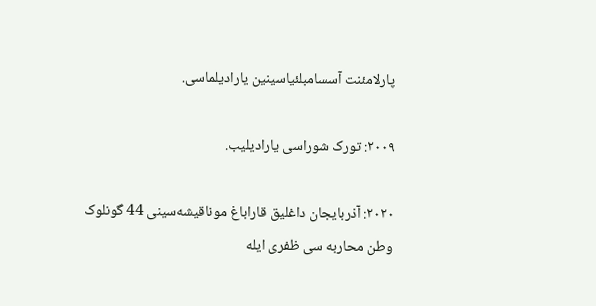پارلامئنت آسسامبلئیاسینین یارادیلماسی.

۲۰۰۹: تورک شوراسی یارادیلیب.

۲۰۲۰: آذربایجان داغلیق قاراباغ موناقیشه‌سینی 44 گونلوک وطن محاربه سی ظفری ایله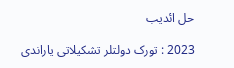حل ائدیب

2023 : تورک دولتلر تشکیلاتی یاراندی